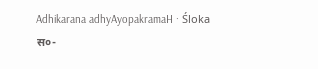Adhikarana adhyAyopakramaH · Śloka
स०-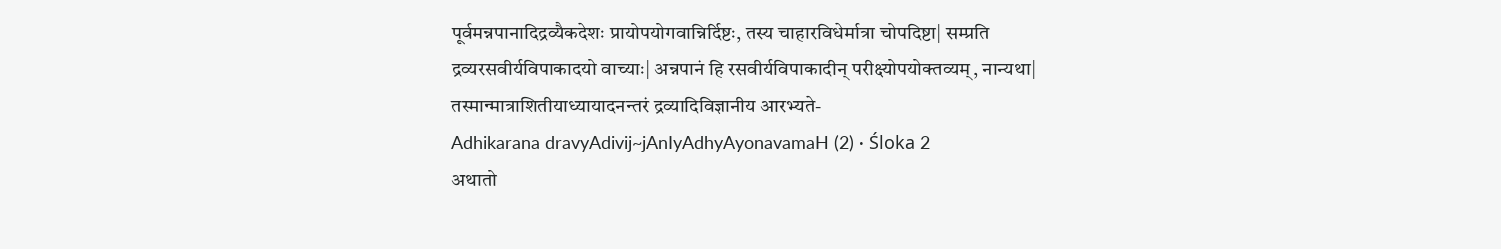पूर्वमन्नपानादिद्रव्यैकदेशः प्रायोपयोगवान्निर्दिष्टः, तस्य चाहारविधेर्मात्रा चोपदिष्टा| सम्प्रति द्रव्यरसवीर्यविपाकादयो वाच्याः| अन्नपानं हि रसवीर्यविपाकादीन् परीक्ष्योपयोक्तव्यम्, नान्यथा| तस्मान्मात्राशितीयाध्यायादनन्तरं द्रव्यादिविज्ञानीय आरभ्यते-
Adhikarana dravyAdivij~jAnIyAdhyAyonavamaH (2) · Śloka 2
अथातो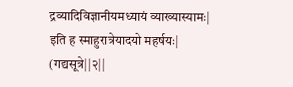द्रव्यादिविज्ञानीयमध्यायं व्याख्यास्यामः|
इति ह स्माहुरात्रेयादयो महर्षयः|
(गद्यसूत्रे||२||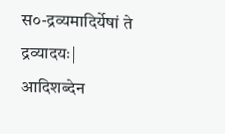स०-द्रव्यमादिर्येषां ते द्रव्यादयः| आदिशब्देन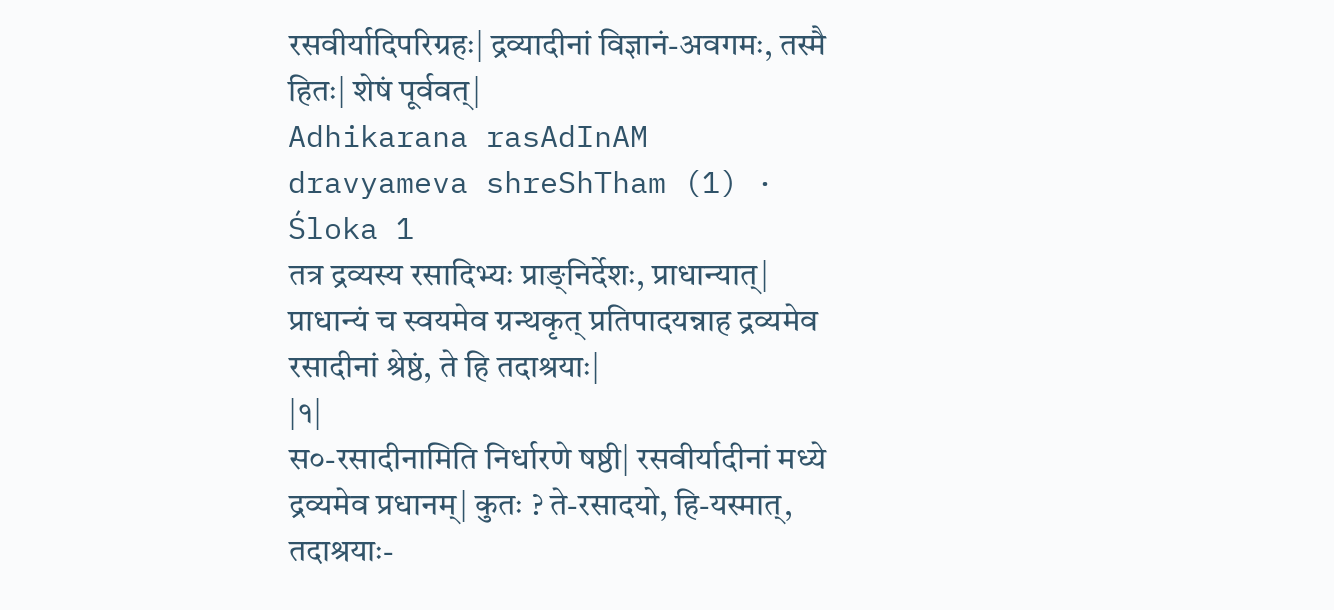रसवीर्यादिपरिग्रहः| द्रव्यादीनां विज्ञानं-अवगमः, तस्मै हितः| शेषं पूर्ववत्|
Adhikarana rasAdInAM dravyameva shreShTham (1) · Śloka 1
तत्र द्रव्यस्य रसादिभ्यः प्राङ्निर्देशः, प्राधान्यात्|
प्राधान्यं च स्वयमेव ग्रन्थकृत् प्रतिपादयन्नाह द्रव्यमेव रसादीनां श्रेष्ठं, ते हि तदाश्रयाः|
|१|
स०-रसादीनामिति निर्धारणे षष्ठी| रसवीर्यादीनां मध्ये द्रव्यमेव प्रधानम्| कुतः ? ते-रसादयो, हि-यस्मात्, तदाश्रयाः-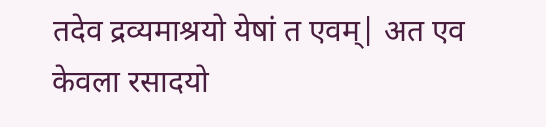तदेव द्रव्यमाश्रयो येषां त एवम्| अत एव केवला रसादयो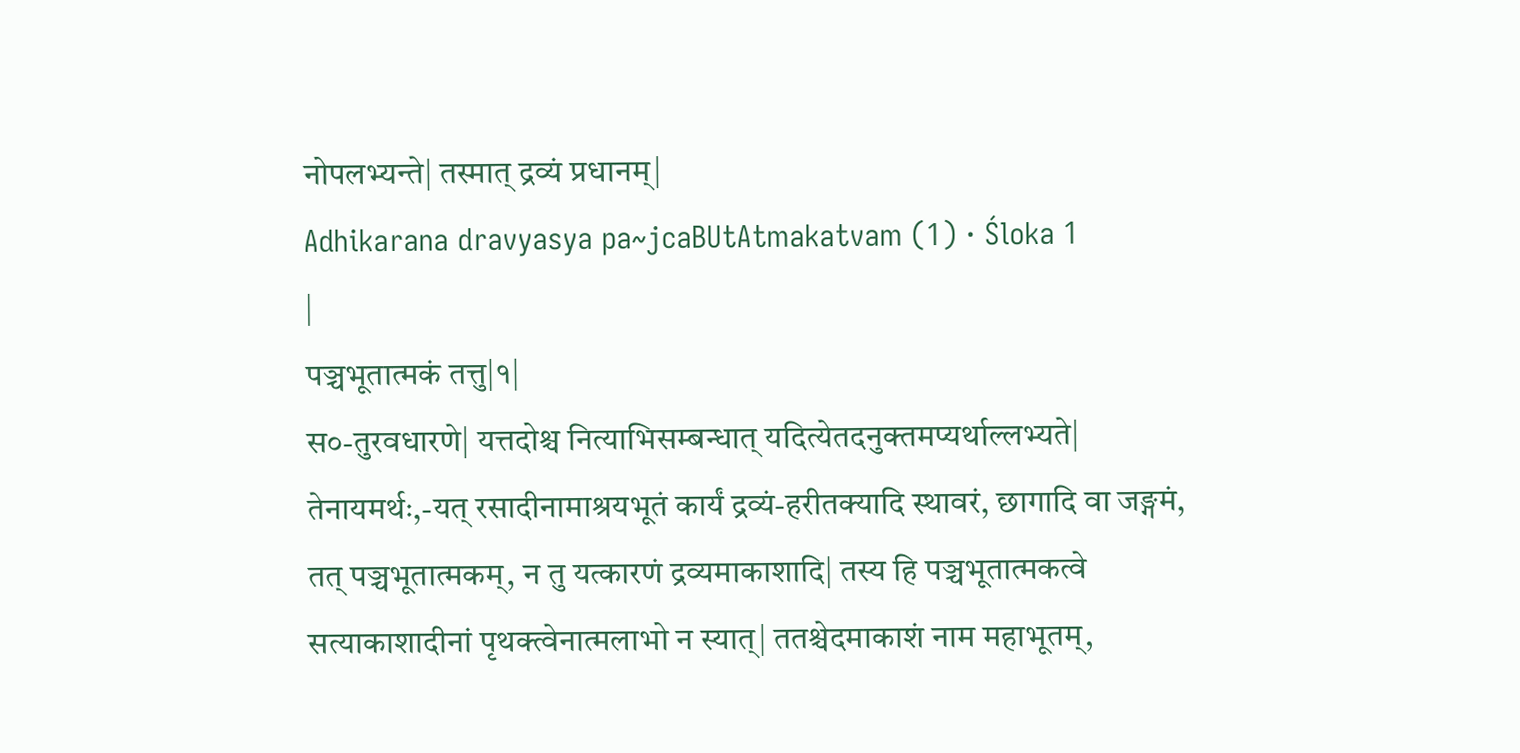नोपलभ्यन्ते| तस्मात् द्रव्यं प्रधानम्|
Adhikarana dravyasya pa~jcaBUtAtmakatvam (1) · Śloka 1
|
पञ्चभूतात्मकं तत्तु|१|
स०-तुरवधारणे| यत्तदोश्च नित्याभिसम्बन्धात् यदित्येतदनुक्तमप्यर्थाल्लभ्यते| तेनायमर्थः,-यत् रसादीनामाश्रयभूतं कार्यं द्रव्यं-हरीतक्यादि स्थावरं, छागादि वा जङ्गमं, तत् पञ्चभूतात्मकम्, न तु यत्कारणं द्रव्यमाकाशादि| तस्य हि पञ्चभूतात्मकत्वे सत्याकाशादीनां पृथक्त्वेनात्मलाभो न स्यात्| ततश्चेदमाकाशं नाम महाभूतम्,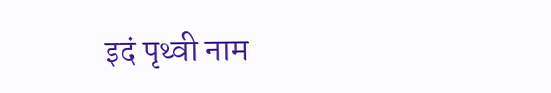इदं पृथ्वी नाम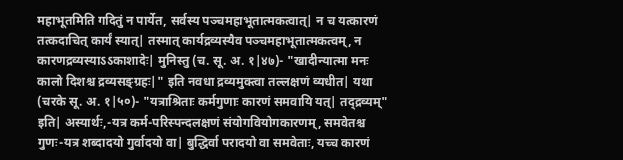महाभूतमिति गदितुं न पार्येत, सर्वस्य पञ्चमहाभूतात्मकत्वात्| न च यत्कारणं तत्कदाचित् कार्यं स्यात्| तस्मात् कार्यद्रव्यस्यैव पञ्चमहाभूतात्मकत्वम्, न कारणद्रव्यस्याऽऽकाशादेः| मुनिस्तु (च. सू. अ. १|४७)- "खादीन्यात्मा मनः कालो दिशश्च द्रव्यसङ्ग्रहः|" इति नवधा द्रव्यमुक्त्वा तल्लक्षणं व्यधीत| यथा (चरके सू. अ. १|५०)- "यत्राश्रिताः कर्मगुणाः कारणं समवायि यत्| तद्द्रव्यम्" इति| अस्यार्थः,-यत्र कर्म-परिस्पन्दलक्षणं संयोगवियोगकारणम्, समवेतश्च गुणः-यत्र शब्दादयो गुर्वादयो वा| बुद्धिर्वा परादयो वा समवेताः, यच्च कारणं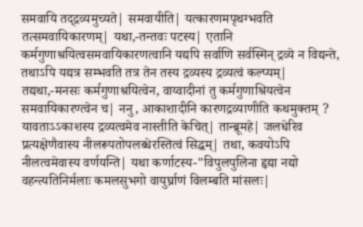समवायि तद्द्रव्यमुच्यते| समवायीति| यत्कारणमपृथग्भवति तत्समवायिकारणम्| यथा,-तन्तवः पटस्य| एतानि कर्मगुणाश्रयित्वसमवायिकारणत्वानि यद्यपि सर्वाणि सर्वस्मिन् द्रव्ये न विद्यन्ते, तथाऽपि यद्यत्र सम्भवति तत्र तेन तस्य द्रव्यस्य द्रव्यत्वं कल्प्यम्| तद्यथा,-मनसः कर्मगुणाश्रयित्वेन, वाय्वादीनां तु कर्मगुणाश्रियत्वेन समवायिकारण्त्वेन च| ननु, आकाशादीनि कारणद्रव्याणीति कथमुक्तम् ? यावताऽऽकाशस्य द्रव्यत्वमेव नास्तीति केचित्| तान्ब्रूमहे| जलधेरिव प्रत्यक्षेणैवास्य नीलरूपतोपलब्धेरस्तित्वं सिद्धम्| तथा, कवयोऽपि नीलत्वमेवास्य वर्णयन्ति| यथा कर्णाटस्य-"विपुलपुलिना हृद्या नद्यो वहन्त्यतिनिर्मलाः कमलसुभगो वायुर्घ्राणं विलम्बति मांसलः|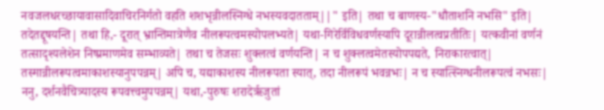नवजलधरच्छायावासादिवाचिरनिर्गतो वहति शशभृन्नीलस्निग्धे नभस्यवदातताम्||" इति| तथा च बाणस्य-"धौताशनि नभसि" इति| तदेतद्दूषयन्ति| तथा हि,- दूरात् भ्रान्तिमात्रेणैव नीलरूपत्वमस्योपलभ्यते| यथा-गिरेर्विविधवर्णस्यापि दूरान्नीलत्वप्रतीतिः| यत्कवीनां वर्णनं तत्सादृश्यलेशेन निष्प्रमाणमेव सम्भाव्यते| तथा च तेजसः शुक्लत्वं वर्णयन्ति| न च शुक्लत्वमेतस्योपपद्यते, निराकारत्वात्| तस्मान्नीलरूपत्वमाकाशस्यानुपपन्नम्| अपि च, यद्याकाशस्य नीलरूपता स्यात्, तदा नीलरूपं भवन्नभः| न च स्यात्स्निग्धनीलरूपत्वं नभसः| ननु, दर्शनवैचित्र्यादस्य रूपवत्त्वमुपपन्नम्| यथा,-पुरुषः शरादेरृजुतां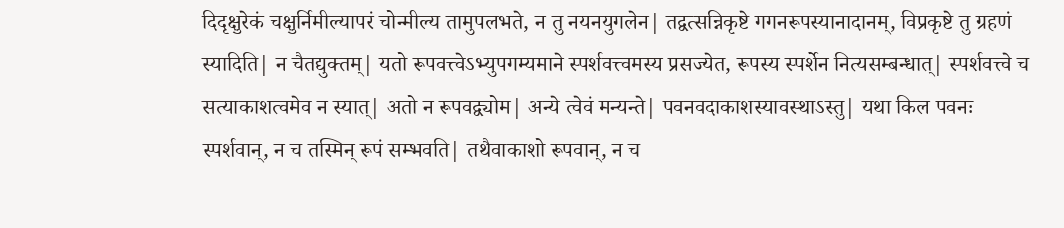दिदृक्षुरेकं चक्षुर्निमील्यापरं चोन्मील्य तामुपलभते, न तु नयनयुगलेन| तद्वत्सन्निकृष्टे गगनरूपस्यानादानम्, विप्रकृष्टे तु ग्रहणं स्यादिति| न चैतद्युक्तम्| यतो रूपवत्त्वेऽभ्युपगम्यमाने स्पर्शवत्त्वमस्य प्रसज्येत, रूपस्य स्पर्शेन नित्यसम्बन्धात्| स्पर्शवत्त्वे च सत्याकाशत्वमेव न स्यात्| अतो न रूपवद्व्योम| अन्ये त्वेवं मन्यन्ते| पवनवदाकाशस्यावस्थाऽस्तु| यथा किल पवनः स्पर्शवान्, न च तस्मिन् रूपं सम्भवति| तथैवाकाशो रूपवान्, न च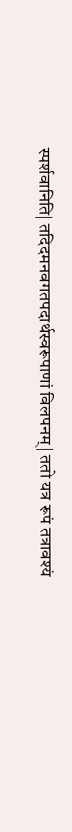स्पर्शवानिति| तदिदमनवगतपदार्थस्वरूपाणां विलपनम्| ततो यत्र रूपं तत्रावश्यं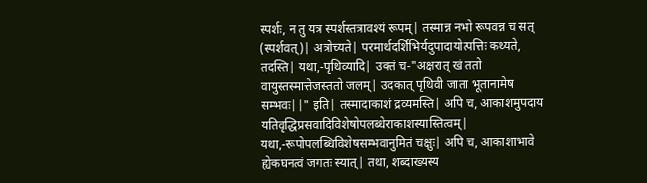स्पर्शः, न तु यत्र स्पर्शस्तत्रावश्यं रूपम्| तस्मान्न नभो रूपवन्न च सत् (स्पर्शवत्)| अत्रोच्यते| परमार्थदर्शिभिर्यदुपादायोत्पत्तिः कथ्यते, तदस्ति| यथा,-पृथिव्यादि| उक्तं च-"अक्षरात् खं ततो वायुस्तस्मात्तेजस्ततो जलम्| उदकात् पृथिवी जाता भूतानामेष सम्भवः||" इति| तस्मादाकाशं द्रव्यमस्ति| अपि च, आकाशमुपदाय यतिवृद्धिप्रसवादिविशेषोपलब्धेराकाशस्यास्तित्वम्| यथा,-रूपोपलब्धिविशेषसम्भवानुमितं चक्षुः| अपि च, आकाशाभावे ह्येकघनत्वं जगतः स्यात्| तथा, शब्दाख्यस्य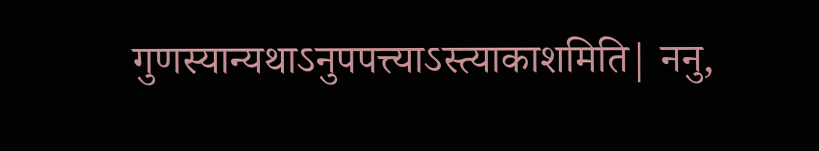गुणस्यान्यथाऽनुपपत्त्याऽस्त्याकाशमिति| ननु,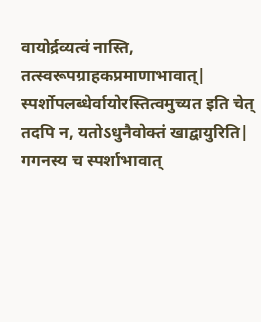वायोर्द्रव्यत्वं नास्ति, तत्स्वरूपग्राहकप्रमाणाभावात्| स्पर्शोपलब्धेर्वायोरस्तित्वमुच्यत इति चेत् तदपि न, यतोऽधुनैवोक्तं खाद्वायुरिति| गगनस्य च स्पर्शाभावात्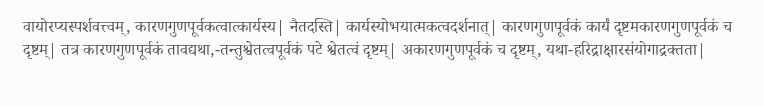वायोरप्यस्पर्शवत्त्वम्, कारणगुणपूर्वकत्वात्कार्यस्य| नैतदस्ति| कार्यस्योभयात्मकत्वदर्शनात्| कारणगुणपूर्वकं कार्यं दृष्टमकारणगुणपूर्वकं च दृष्टम्| तत्र कारणगुणपूर्वकं तावद्यथा,-तन्तुश्वेतत्वपूर्वकं पटे श्वेतत्वं दृष्टम्| अकारणगुणपूर्वकं च दृष्टम्, यथा-हरिद्राक्षारसंयोगाद्रक्तता|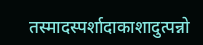तस्मादस्पर्शादाकाशादुत्पन्नो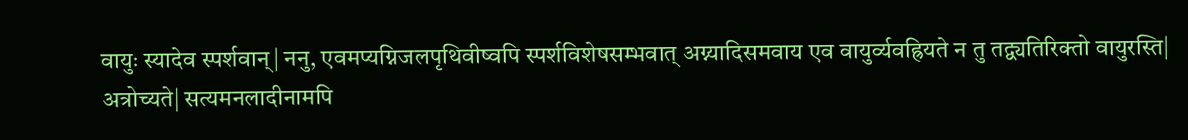वायुः स्यादेव स्पर्शवान्| ननु, एवमप्यग्निजलपृथिवीष्वपि स्पर्शविशेषसम्भवात् अग्न्यादिसमवाय एव वायुर्व्यवह्रियते न तु तद्व्यतिरिक्तो वायुरस्ति| अत्रोच्यते| सत्यमनलादीनामपि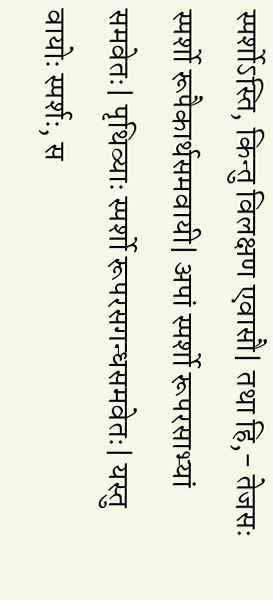स्पर्शोऽस्ति, किन्तु विलक्षण एवासौ| तथा हि,- तेजसः स्पर्शो रूपैकार्थसमवायी| अपां स्पर्शो रूपरसाभ्यां समवेतः| पृथिव्याः स्पर्शो रूपरसगन्धसमवेतः| यस्तु वायोः स्पर्शः, स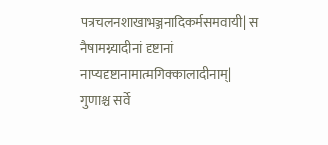पत्रचलनशाखाभञ्जनादिकर्मसमवायी| स नैषामग्न्यादीनां दृष्टानां नाप्यदृष्टानामात्मगिक्कालादीनाम्| गुणाश्च सर्वे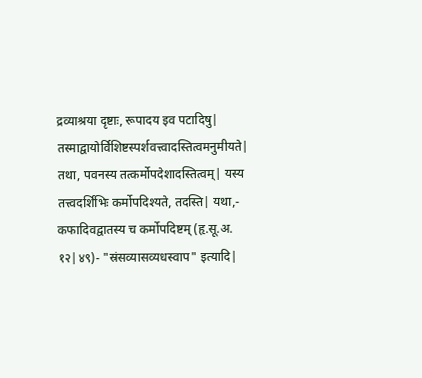द्रव्याश्रया दृष्टाः, रूपादय इव पटादिषु| तस्माद्वायोर्विशिष्टस्पर्शवत्त्वादस्तित्वमनुमीयते| तथा, पवनस्य तत्कर्मोपदेशादस्तित्वम्| यस्य तत्त्वदर्शिभिः कर्मोपदिश्यते, तदस्ति| यथा,- कफादिवद्वातस्य च कर्मोपदिष्टम् (हृ.सू.अ. १२|४९)- "स्रंसव्यासव्यधस्वाप" इत्यादि|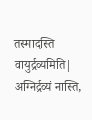तस्मादस्ति वायुर्द्रव्यमिति| अग्निर्द्रव्यं नास्ति,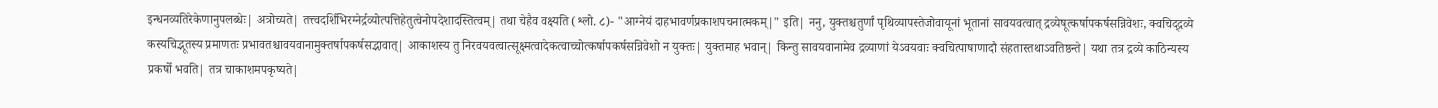इन्धनव्यतिरेकेणानुपलब्धेः| अत्रोच्यते| तत्त्वदर्शिभिरग्नेर्द्रव्योत्पत्तिहेतुत्वेनोपदेशादस्तित्वम्| तथा चेहैव वक्ष्यति (श्लो. ८)- "आग्नेयं दाहभावर्णप्रकाशपचनात्मकम्|" इति| ननु, युक्तश्चतुर्णां पृथिव्यापस्तेजोवायूनां भूतानां सावयवत्वात् द्रव्येषूत्कर्षापकर्षसन्निवेशः, क्वचिद्द्रव्ये कस्यचिद्भूतस्य प्रमाणतः प्रभावतश्चावयवानामुक्तर्षापकर्षसद्भावात्| आकाशस्य तु निरवयवत्वात्सूक्ष्मत्वादेकत्वाच्चोत्कर्षापकर्षसन्निवेशो न युक्तः| युक्तमाह भवान्| किन्तु सावयवानामेव द्रव्याणां येऽवयवाः क्वचित्पाषाणादौ संहतास्तथाऽवतिष्ठन्ते| यथा तत्र द्रव्ये काठिन्यस्य प्रकर्षो भवति| तत्र चाकाशमपकृष्यते|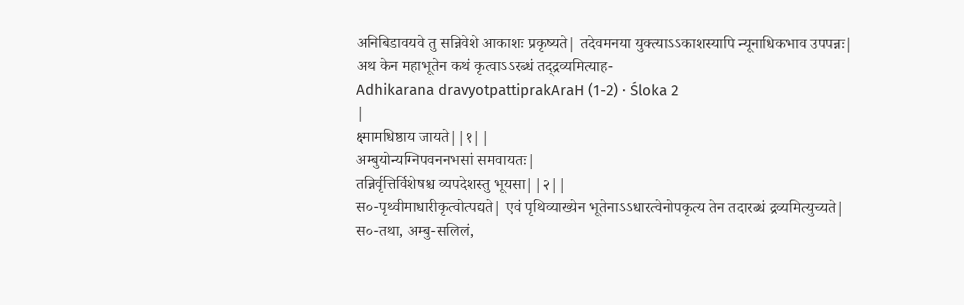अनिबिडावयवे तु सन्निवेशे आकाशः प्रकृष्यते| तदेवमनया युक्त्याऽऽकाशस्यापि न्यूनाधिकभाव उपपन्नः| अथ केन महाभूतेन कथं कृत्वाऽऽरब्धं तद्द्रव्यमित्याह-
Adhikarana dravyotpattiprakAraH (1-2) · Śloka 2
|
क्ष्मामधिष्ठाय जायते||१||
अम्बुयोन्यग्निपवननभसां समवायतः|
तन्निर्वृत्तिर्विशेषश्च व्यपदेशस्तु भूयसा||२||
स०-पृथ्वीमाधारीकृत्वोत्पद्यते| एवं पृथिव्याख्येन भूतेनाऽऽधारत्वेनोपकृत्य तेन तदारब्धं द्रव्यमित्युच्यते| स०-तथा, अम्बु-सलिलं,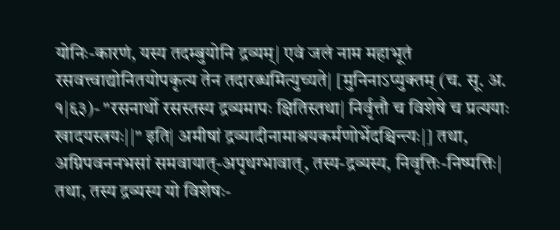योनिः-कारणं, यस्य तदम्बुयोनि द्रव्यम्| एवं जलं नाम महाभूतं रसवत्त्वाद्योनितयोपकृत्य तेन तदारब्धमित्युच्यते| [मुनिनाऽप्युक्तम् (च. सू. अ. १|६३)- "रसनार्थो रसस्तस्य द्रव्यमापः क्षितिस्तथा| निर्वृत्तौ च विशेषे च प्रत्ययाः खादयस्त्रयः||" इति| अमीषां द्रव्यादीनामाश्रयकर्मणोर्भेदश्चिन्त्यः|] तथा, अग्निपवननभसां समवायात्-अपृथग्भावात्, तस्य-द्रव्यस्य, निवृत्तिः-निष्पत्तिः| तथा, तस्य द्रव्यस्य यो विशेषः-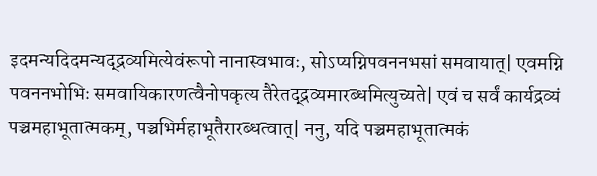इदमन्यदिदमन्यद्द्रव्यमित्येवंरूपो नानास्वभावः, सोऽप्यग्निपवननभसां समवायात्| एवमग्नि पवननभोभिः समवायिकारणत्वैनोपकृत्य तैरेतद्द्रव्यमारब्धमित्युच्यते| एवं च सर्वं कार्यद्रव्यं पञ्चमहाभूतात्मकम्, पञ्चभिर्महाभूतैरारब्धत्वात्| ननु, यदि पञ्चमहाभूतात्मकं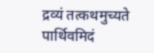द्रव्यं तत्कथमुच्यते पार्थिवमिदं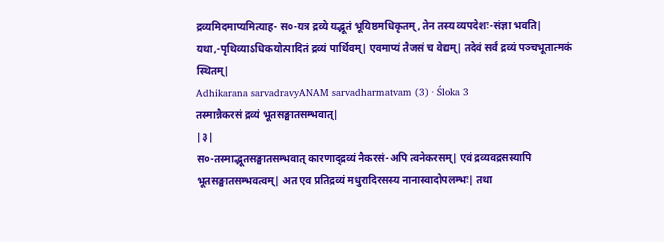द्रव्यमिदमाप्यमित्याह- स०-यत्र द्रव्ये यद्भूतं भूयिष्ठमधिकृतम्, तेन तस्य व्यपदेशः-संज्ञा भवति| यथा,-पृथिव्याऽधिकयोत्पादितं द्रव्यं पार्थिवम्| एवमाप्यं तैजसं च वेद्यम्| तदेवं सर्वं द्रव्यं पञ्चभूतात्मकं स्थितम्|
Adhikarana sarvadravyANAM sarvadharmatvam (3) · Śloka 3
तस्मान्नैकरसं द्रव्यं भूतसङ्घातसम्भवात्|
|३|
स०-तस्माद्भूतसङ्घातसम्भवात् कारणाद्द्रव्यं नैकरसं-अपि त्वनेकरसम्| एवं द्रव्यवद्रसस्यापि भूतसङ्घातसम्भवत्वम्| अत एव प्रतिद्रव्यं मधुरादिरसस्य नानास्वादोपलम्भः| तथा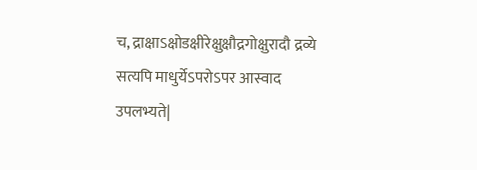च, द्राक्षाऽक्षोडक्षीरेक्षुक्षौद्रगोक्षुरादौ द्रव्ये सत्यपि माधुर्येऽपरोऽपर आस्वाद उपलभ्यते|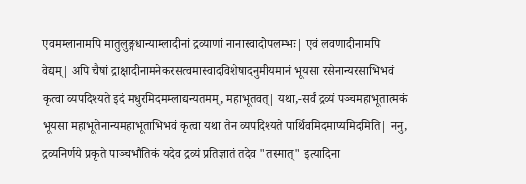एवमम्लानामपि मातुलुङ्गधान्याम्लादीनां द्रव्याणां नानास्वादोपलम्भः| एवं लवणादीनामपि वेद्यम्| अपि चैषां द्राक्षादीनामनेकरसत्वमास्वादविशेषादनुमीयमानं भूयसा रसेनान्यरसाभिभवं कृत्वा व्यपदिश्यते इदं मधुरमिदमम्लाद्यन्यतमम्, महाभूतवत्| यथा,-सर्वं द्रव्यं पञ्चमहाभूतात्मकं भूयसा महाभूतेनान्यमहाभूताभिभवं कृत्वा यथा तेन व्यपदिश्यते पार्थिवमिदमाप्यमिदमिति| ननु, द्रव्यनिर्णये प्रकृते पाञ्चभौतिकं यदेव द्रव्यं प्रतिज्ञातं तदेव "तस्मात्" इत्यादिना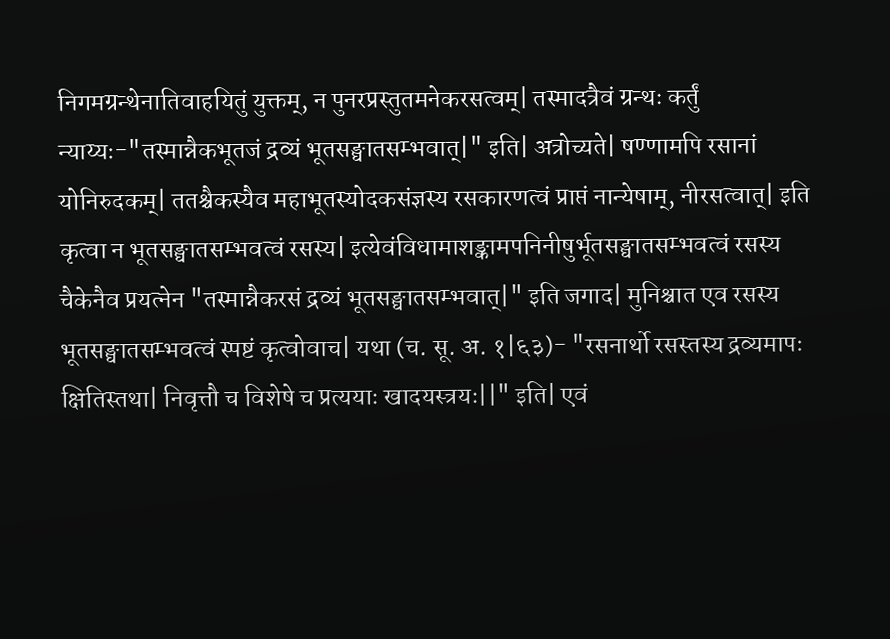निगमग्रन्थेनातिवाहयितुं युक्तम्, न पुनरप्रस्तुतमनेकरसत्वम्| तस्मादत्रैवं ग्रन्थः कर्तुं न्याय्यः-"तस्मान्नैकभूतजं द्रव्यं भूतसङ्घातसम्भवात्|" इति| अत्रोच्यते| षण्णामपि रसानां योनिरुदकम्| ततश्चैकस्यैव महाभूतस्योदकसंज्ञस्य रसकारणत्वं प्राप्तं नान्येषाम्, नीरसत्वात्| इति कृत्वा न भूतसङ्घातसम्भवत्वं रसस्य| इत्येवंविधामाशङ्कामपनिनीषुर्भूतसङ्घातसम्भवत्वं रसस्य चैकेनैव प्रयत्नेन "तस्मान्नैकरसं द्रव्यं भूतसङ्घातसम्भवात्|" इति जगाद| मुनिश्चात एव रसस्य भूतसङ्घातसम्भवत्वं स्पष्टं कृत्वोवाच| यथा (च. सू. अ. १|६३)- "रसनार्थो रसस्तस्य द्रव्यमापः क्षितिस्तथा| निवृत्तौ च विशेषे च प्रत्ययाः खादयस्त्रयः||" इति| एवं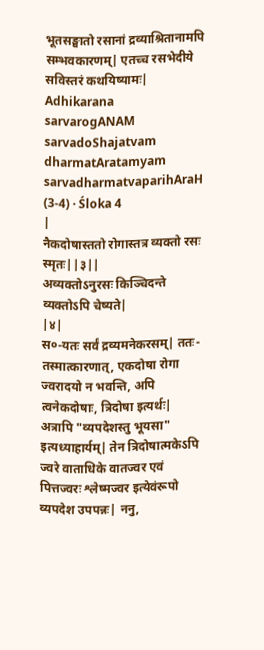भूतसङ्घातो रसानां द्रव्याश्रितानामपि सम्भवकारणम्| एतच्च रसभेदीये सविस्तरं कथयिष्यामः|
Adhikarana sarvarogANAM sarvadoShajatvam dharmatAratamyam sarvadharmatvaparihAraH (3-4) · Śloka 4
|
नैकदोषास्ततो रोगास्तत्र व्यक्तो रसः स्मृतः||३||
अव्यक्तोऽनुरसः किञ्चिदन्ते व्यक्तोऽपि चेष्यते|
|४|
स०-यतः सर्वं द्रव्यमनेकरसम्| ततः-तस्मात्कारणात्, एकदोषा रोगा ज्वरादयो न भवन्ति, अपि त्वनेकदोषाः, त्रिदोषा इत्यर्थः| अत्रापि "व्यपदेशस्तु भूयसा" इत्यध्याहार्यम्| तेन त्रिदोषात्मकेऽपि ज्वरे वाताधिके वातज्वर एवं पित्तज्वरः श्लेष्मज्वर इत्येवंरूपो व्यपदेश उपपन्नः| ननु,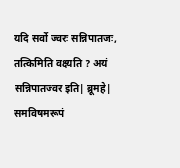यदि सर्वो ज्वरः सन्निपातजः, तत्किमिति वक्ष्यति ? अयं सन्निपातज्वर इति| ब्रूमहे| समविषमरूपं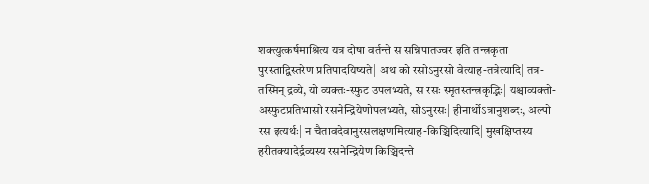शक्त्युत्कर्षमाश्रित्य यत्र दोषा वर्तन्ते स सन्निपातज्वर इति तन्त्रकृता पुरस्ताद्विस्तरेण प्रतिपादयिष्यते| अथ को रसोऽनुरसो वेत्याह-तत्रेत्यादि| तत्र-तस्मिन् द्रव्ये, यो व्यक्तः-स्फुट उपलभ्यते, स रसः स्मृतस्तन्त्रकृद्भिः| यश्चाव्यक्तो-अस्फुटप्रतिभासो रसनेन्द्रियेणोपलभ्यते, सोऽनुरसः| हीनार्थोऽत्रानुशब्दः, अल्पो रस इत्यर्थः| न चैतावदेवानुरसलक्षणमित्याह-किञ्चिदित्यादि| मुखक्षिप्तस्य हरीतक्यादेर्द्रव्यस्य रसनेन्द्रियेण किञ्चिदन्ते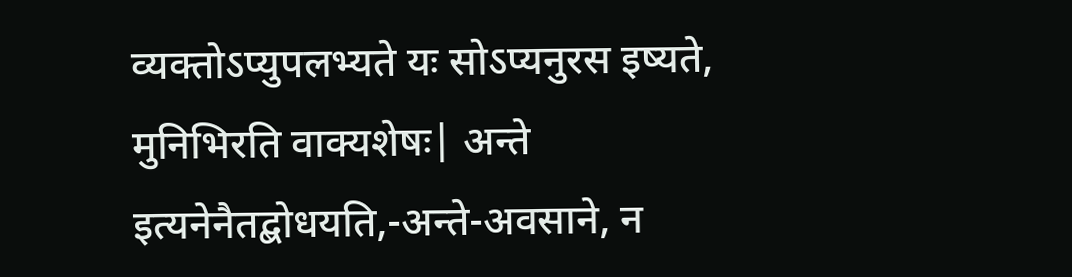व्यक्तोऽप्युपलभ्यते यः सोऽप्यनुरस इष्यते, मुनिभिरति वाक्यशेषः| अन्ते इत्यनेनैतद्बोधयति,-अन्ते-अवसाने, न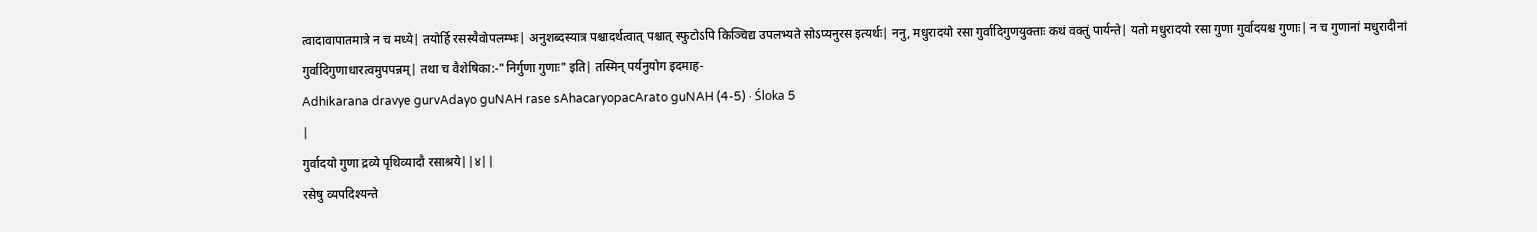त्वादावापातमात्रे न च मध्ये| तयोर्हि रसस्यैवोपलम्भः| अनुशब्दस्यात्र पश्चादर्थत्वात् पश्चात् स्फुटोऽपि किञ्चिद्य उपलभ्यते सोऽप्यनुरस इत्यर्थः| ननु, मधुरादयो रसा गुर्वादिगुणयुक्ताः कथं वक्तुं पार्यन्ते| यतो मधुरादयो रसा गुणा गुर्वादयश्च गुणाः| न च गुणानां मधुरादीनां गुर्वादिगुणाधारत्वमुपपन्नम्| तथा च वैशेषिका:-"निर्गुणा गुणाः" इति| तस्मिन् पर्यनुयोग इदमाह-
Adhikarana dravye gurvAdayo guNAH rase sAhacaryopacArato guNAH (4-5) · Śloka 5
|
गुर्वादयो गुणा द्रव्ये पृथिव्यादौ रसाश्रये||४||
रसेषु व्यपदिश्यन्ते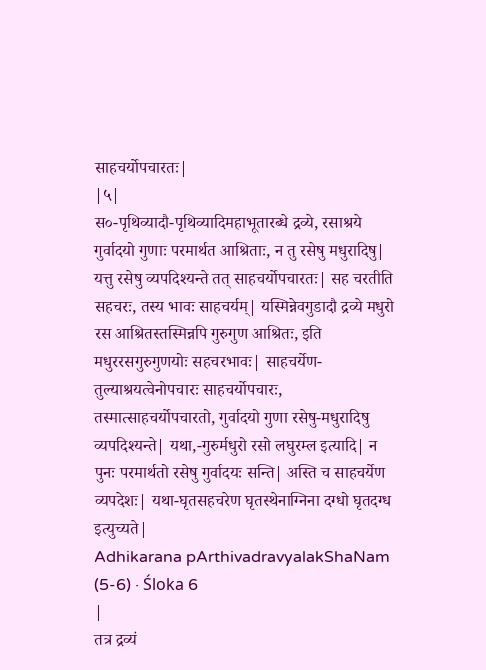साहचर्योपचारतः|
|५|
स०-पृथिव्यादौ-पृथिव्यादिमहाभूतारब्धे द्रव्ये, रसाश्रये गुर्वादयो गुणाः परमार्थत आश्रिताः, न तु रसेषु मधुरादिषु| यत्तु रसेषु व्यपदिश्यन्ते तत् साहचर्योपचारतः| सह चरतीति सहचरः, तस्य भावः साहचर्यम्| यस्मिन्नेवगुडादौ द्रव्ये मधुरो रस आश्रितस्तस्मिन्नपि गुरुगुण आश्रितः, इति मधुररसगुरुगुणयोः सहचरभावः| साहचर्येण-तुल्याश्रयत्वेनोपचारः साहचर्योपचारः, तस्मात्साहचर्योपचारतो, गुर्वादयो गुणा रसेषु-मधुरादिषु व्यपदिश्यन्ते| यथा,-गुरुर्मधुरो रसो लघुरम्ल इत्यादि| न पुनः परमार्थतो रसेषु गुर्वादयः सन्ति| अस्ति च साहचर्येण व्यपदेशः| यथा-घृतसहचरेण घृतस्थेनाग्निना दग्धो घृतदग्ध इत्युच्यते|
Adhikarana pArthivadravyalakShaNam (5-6) · Śloka 6
|
तत्र द्रव्यं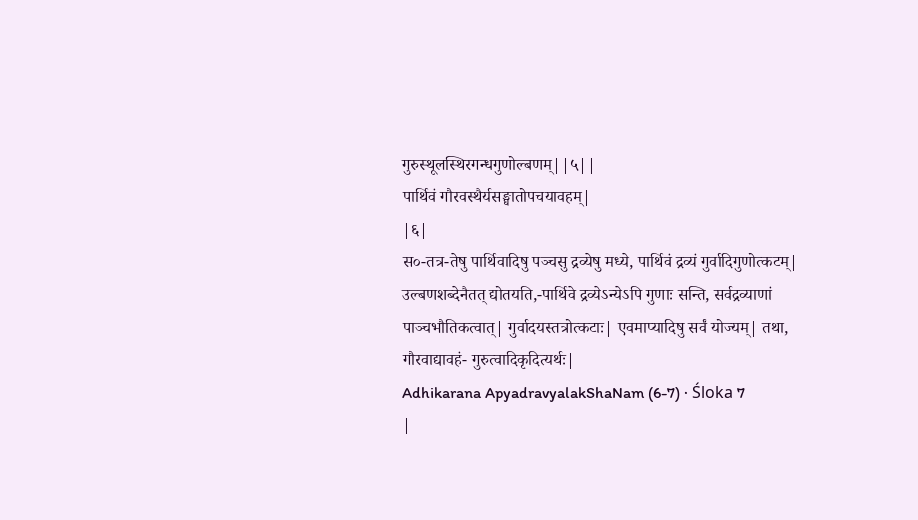गुरुस्थूलस्थिरगन्धगुणोल्बणम्||५||
पार्थिवं गौरवस्थैर्यसङ्घातोपचयावहम्|
|६|
स०-तत्र-तेषु पार्थिवादिषु पञ्चसु द्रव्येषु मध्ये, पार्थिवं द्रव्यं गुर्वादिगुणोत्कटम्| उल्बणशब्देनैतत् द्योतयति,-पार्थिवे द्रव्येऽन्येऽपि गुणाः सन्ति, सर्वद्रव्याणां पाञ्चभौतिकत्वात्| गुर्वादयस्तत्रोत्कटाः| एवमाप्यादिषु सर्वं योज्यम्| तथा, गौरवाद्यावहं- गुरुत्वादिकृदित्यर्थः|
Adhikarana ApyadravyalakShaNam (6-7) · Śloka 7
|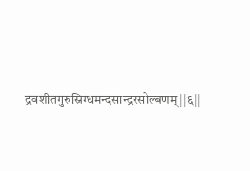द्रवशीतगुरुस्निग्धमन्दसान्द्ररसोल्बणम्||६||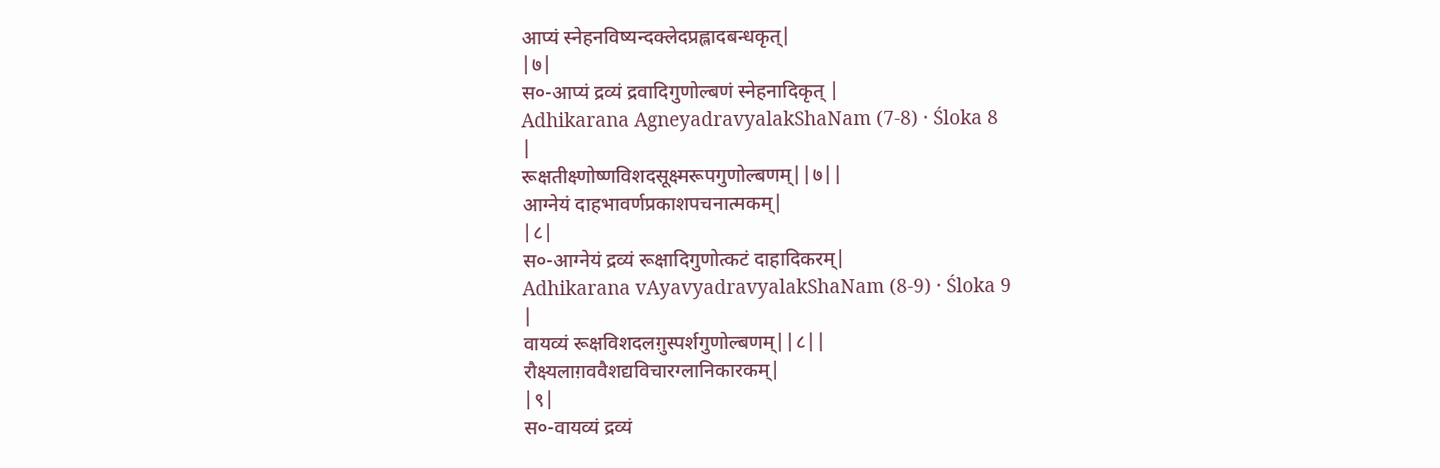आप्यं स्नेहनविष्यन्दक्लेदप्रह्लादबन्धकृत्|
|७|
स०-आप्यं द्रव्यं द्रवादिगुणोल्बणं स्नेहनादिकृत् |
Adhikarana AgneyadravyalakShaNam (7-8) · Śloka 8
|
रूक्षतीक्ष्णोष्णविशदसूक्ष्मरूपगुणोल्बणम्||७||
आग्नेयं दाहभावर्णप्रकाशपचनात्मकम्|
|८|
स०-आग्नेयं द्रव्यं रूक्षादिगुणोत्कटं दाहादिकरम्|
Adhikarana vAyavyadravyalakShaNam (8-9) · Śloka 9
|
वायव्यं रूक्षविशदलग़ुस्पर्शगुणोल्बणम्||८||
रौक्ष्यलाग़ववैशद्यविचारग्लानिकारकम्|
|९|
स०-वायव्यं द्रव्यं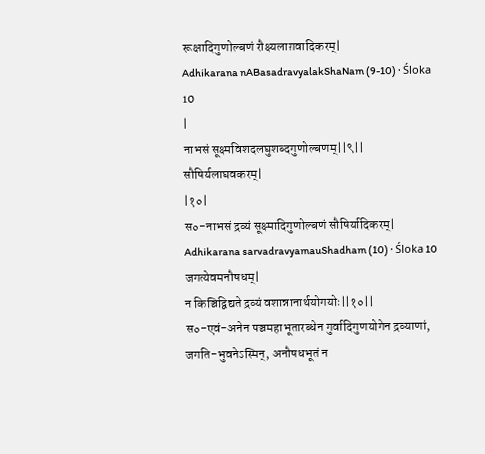रूक्षादिगुणोल्बणं रौक्ष्यलाग़वादिकरम्|
Adhikarana nABasadravyalakShaNam (9-10) · Śloka 10
|
नाभसं सूक्ष्मविशदलघुशब्दगुणोल्बणम्||९||
सौषिर्यलाघवकरम्|
|१०|
स०-नाभसं द्रव्यं सूक्ष्मादिगुणोल्बणं सौषिर्यादिकरम्|
Adhikarana sarvadravyamauShadham (10) · Śloka 10
जगत्येवमनौषधम्|
न किञ्चिद्विद्यते द्रव्यं वशान्नानार्थयोगयोः||१०||
स०-एवं-अनेन पञ्चमहाभूतारब्धेन गुर्वादिगुणयोगेन द्रव्याणां, जगति-भुवनेऽस्मिन्, अनौषधभूतं न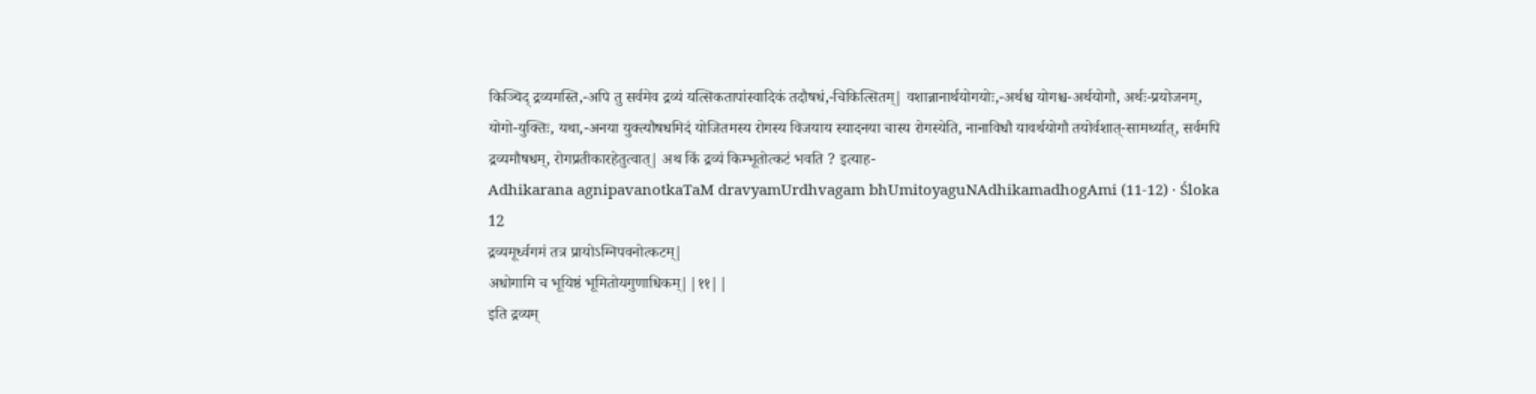किञ्चिद् द्रव्यमस्ति,-अपि तु सर्वमेव द्रव्यं यत्सिकतापांस्वादिकं तदौषधं,-चिकित्सितम्| वशान्नानार्थयोगयोः,-अर्थश्च योगश्च-अर्थयोगौ, अर्थः-प्रयोजनम्, योगो-युक्तिः, यथा,-अनया युक्त्यौषधमिदं योजितमस्य रोगस्य विजयाय स्यादनया चास्य रोगस्येति, नानाविधौ यावर्थयोगौ तयोर्वशात्-सामर्थ्यात्, सर्वमपि द्रव्यमौषधम्, रोगप्रतीकारहेतुत्वात्| अथ किं द्रव्यं किम्भूतोत्कटं भवति ? इत्याह-
Adhikarana agnipavanotkaTaM dravyamUrdhvagam bhUmitoyaguNAdhikamadhogAmi (11-12) · Śloka 12
द्रव्यमूर्ध्वगमं तत्र प्रायोऽग्निपवनोत्कटम्|
अधोगामि च भूयिष्ठं भूमितोयगुणाधिकम्||११||
इति द्रव्यम्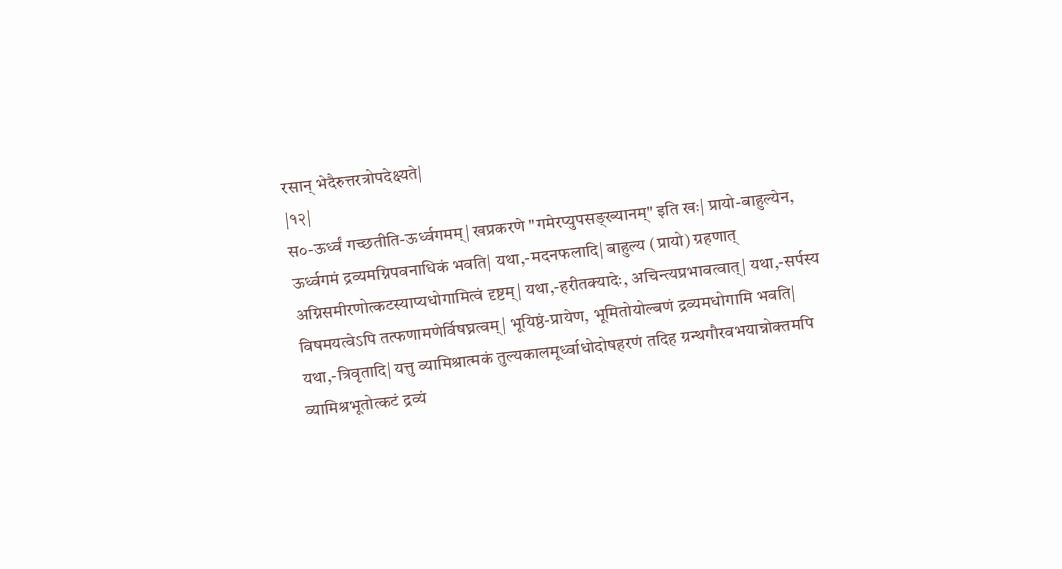रसान् भेदैरुत्तरत्रोपदेक्ष्यते|
|१२|
स०-ऊर्ध्वं गच्छतीति-ऊर्ध्वगमम्| खप्रकरणे "गमेरप्युपसङ्ख्यानम्" इति खः| प्रायो-बाहुल्येन, ऊर्ध्वगमं द्रव्यमग्निपवनाधिकं भवति| यथा,-मदनफलादि| बाहुल्य (प्रायो) ग्रहणात् अग्निसमीरणोत्कटस्याप्यधोगामित्वं दृष्टम्| यथा,-हरीतक्यादेः, अचिन्त्यप्रभावत्वात्| यथा,-सर्पस्य विषमयत्वेऽपि तत्फणामणेर्विषघ्नत्वम्| भूयिष्ठं-प्रायेण, भूमितोयोल्बणं द्रव्यमधोगामि भवति| यथा,-त्रिवृतादि| यत्तु व्यामिश्रात्मकं तुल्यकालमूर्ध्वाधोदोषहरणं तदिह ग्रन्थगौरवभयान्नोक्तमपि व्यामिश्रभूतोत्कटं द्रव्यं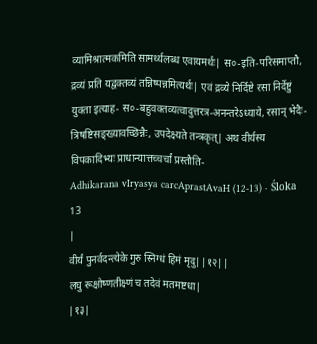व्यामिश्रात्मकमिति सामर्थ्यलब्ध एवायमर्थः| स०-इति-परिसमाप्तौ, द्रव्यं प्रति यद्वक्तव्यं तन्निष्पन्नमित्यर्थः| एवं द्रव्ये निर्दिष्टे रसा निर्देष्टुं युक्ता इत्याह- स०-बहुवक्तव्यत्वादुत्तरत्र-अनन्तरेऽध्याये, रसान् भेदैः-त्रिषष्टिसङ्ख्यावच्छिन्नैः, उपदेक्ष्यते तन्त्रकृत्| अथ वीर्यस्य विपकादिभ्यः प्राधान्यात्तच्चर्चां प्रस्तौति-
Adhikarana vIryasya carcAprastAvaH (12-13) · Śloka 13
|
वीर्यं पुनर्वदन्त्येके गुरु स्निग्धं हिमं मृदु||१२||
लघु रूक्षोष्णतीक्ष्णं च तदेवं मतमष्टधा|
|१३|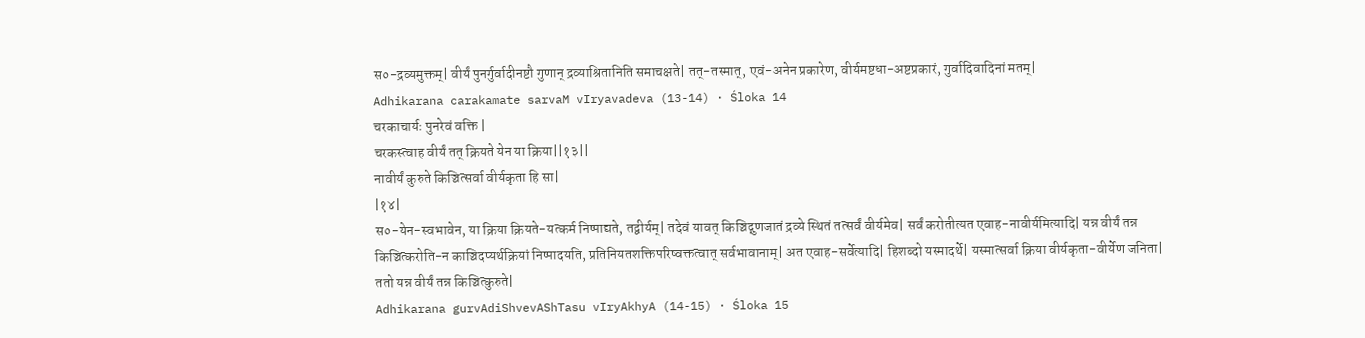स०-द्रव्यमुक्तम्| वीर्यं पुनर्गुर्वादीनष्टौ गुणान् द्रव्याश्रितानिति समाचक्षते| तत्-तस्मात्, एवं-अनेन प्रकारेण, वीर्यमष्टधा-अष्टप्रकारं, गुर्वादिवादिनां मतम्|
Adhikarana carakamate sarvaM vIryavadeva (13-14) · Śloka 14
चरकाचार्यः पुनरेवं वक्ति |
चरकस्त्वाह वीर्यं तत् क्रियते येन या क्रिया||१३||
नावीर्यं कुरुते किञ्चित्सर्वा वीर्यकृता हि सा|
|१४|
स०-येन-स्वभावेन, या क्रिया क्रियते-यत्कर्म निष्पाद्यते, तद्वीर्यम्| तदेवं यावत् किञ्चिद्गुणजातं द्रव्ये स्थितं तत्सर्वं वीर्यमेव| सर्वं करोतीत्यत एवाह-नावीर्यमित्यादि| यन्न वीर्यं तन्न किञ्चित्करोति-न काञ्चिदप्यर्थक्रियां निष्पादयति, प्रतिनियतशक्तिपरिष्वक्तत्वात् सर्वभावानाम्| अत एवाह-सर्वेत्यादि| हिशब्दो यस्मादर्थे| यस्मात्सर्वा क्रिया वीर्यकृता-वीर्येण जनिता| ततो यन्न वीर्यं तन्न किञ्चित्कुरुते|
Adhikarana gurvAdiShvevAShTasu vIryAkhyA (14-15) · Śloka 15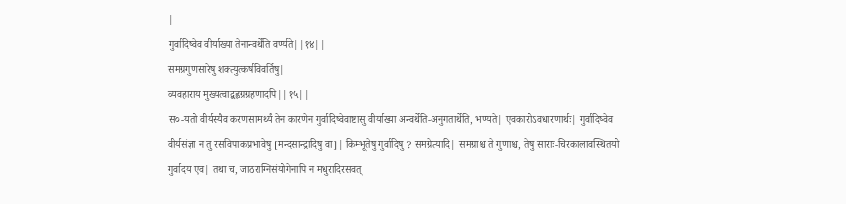|
गुर्वादिष्वेव वीर्याख्या तेनान्वर्थेति वर्ण्यते||१४||
समग्रगुणसारेषु शक्त्युत्कर्षविवर्तिषु|
व्यवहाराय मुख्यत्वाद्बह्वग्रग्रहणादपि||१५||
स०-यतो वीर्यस्यैव करणसामर्थ्यं तेन कारणेन गुर्वादिष्वेवाष्टासु वीर्याख्या अन्वर्थेति-अनुगतार्थेति, भण्यते| एवकारोऽवधारणार्थः| गुर्वादिष्वेव वीर्यसंज्ञा न तु रसविपाकप्रभावेषु [मन्दसान्द्रादिषु वा]| किम्भूतेषु गुर्वादिषु ? समग्रेत्यादि| समग्राश्च ते गुणाश्च, तेषु साराः-चिरकालावस्थितयो गुर्वादय एव| तथा च, जाठराग्निसंयोगेनापि न मधुरादिरसवत्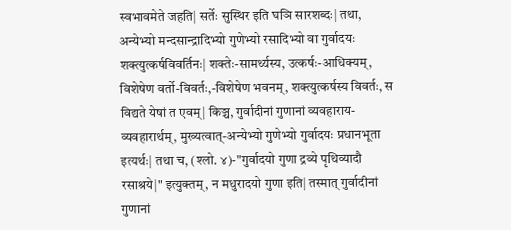स्वभावमेते जहति| सर्तेः सुस्थिर इति घञि सारशब्दः| तथा, अन्येभ्यो मन्दसान्द्रादिभ्यो गुणेभ्यो रसादिभ्यो वा गुर्वादयः शक्त्युत्कर्षविवर्तिनः| शक्तेः-सामर्थ्यस्य, उत्कर्षः-आधिक्यम्, विशेषेण वर्तो-विवर्तः,-विशेषेण भवनम्, शक्त्युत्कर्षस्य विवर्तः, स विद्यते येषां त एवम्| किञ्च, गुर्वादीनां गुणानां व्यवहाराय-व्यवहारार्थम्, मुख्यत्वात्-अन्येभ्यो गुणेभ्यो गुर्वादयः प्रधानभूता इत्यर्थः| तथा च, (श्लो. ४)-"गुर्वादयो गुणा द्रव्ये पृथिव्यादौ रसाश्रये|" इत्युक्तम्, न मधुरादयो गुणा इति| तस्मात् गुर्वादीनां गुणानां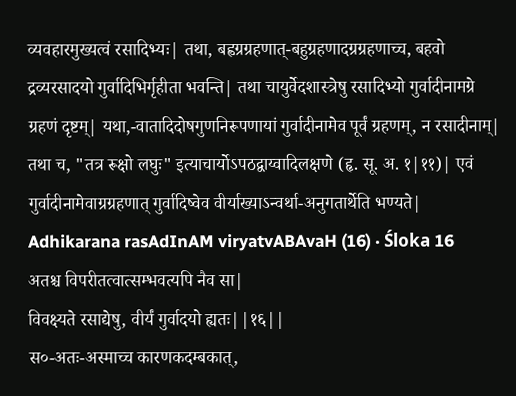व्यवहारमुख्यत्वं रसादिभ्यः| तथा, बह्वग्रग्रहणात्-बहुग्रहणादग्रग्रहणाच्च, बहवो द्रव्यरसादयो गुर्वादिभिर्गृहीता भवन्ति| तथा चायुर्वेदशास्त्रेषु रसादिभ्यो गुर्वादीनामग्रे ग्रहणं दृष्टम्| यथा,-वातादिदोषगुणनिरूपणायां गुर्वादीनामेव पूर्वं ग्रहणम्, न रसादीनाम्| तथा च, "तत्र रूक्षो लघुः" इत्याचार्योऽपठद्वाय्वादिलक्षणे (हृ. सू. अ. १|११)| एवं गुर्वादीनामेवाग्रग्रहणात् गुर्वादिष्वेव वीर्याख्याऽन्वर्था-अनुगतार्थेति भण्यते|
Adhikarana rasAdInAM viryatvABAvaH (16) · Śloka 16
अतश्च विपरीतत्वात्सम्भवत्यपि नैव सा|
विवक्ष्यते रसाद्येषु, वीर्यं गुर्वादयो ह्यतः||१६||
स०-अतः-अस्माच्च कारणकदम्बकात्,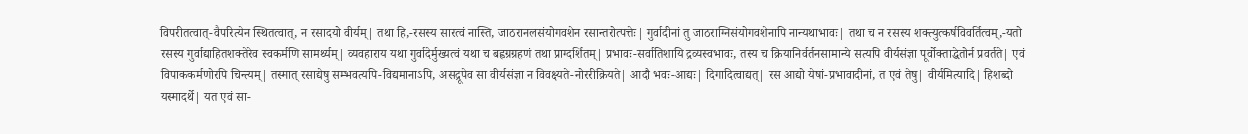विपरीतत्वात्-वैपरित्येन स्थितत्वात्, न रसादयो वीर्यम्| तथा हि,-रसस्य सारत्वं नास्ति, जाठरानलसंयोगवशेन रसान्तरोत्पत्तेः| गुर्वादीनां तु जाठराग्निसंयोगवशेनापि नान्यथाभावः| तथा च न रसस्य शक्त्युत्कर्षविवर्तित्वम्,-यतो रसस्य गुर्वाद्याहितशक्तेरेव स्वकर्मणि सामर्थ्यम्| व्यवहाराय यथा गुर्वादेर्मुख्यत्वं यथा च बह्वग्रग्रहणं तथा प्राग्दर्शितम्| प्रभावः-सर्वातिशायि द्रव्यस्वभावः, तस्य च क्रियानिर्वर्तनसामान्ये सत्यपि वीर्यसंज्ञा पूर्वोक्ताद्धेतोर्न प्रवर्तते| एवं विपाककर्मणोरपि चिन्त्यम्| तस्मात् रसाद्येषु सम्भवत्यपि-विद्यमानाऽपि, असद्रूपेव सा वीर्यसंज्ञा न विवक्ष्यते-नोररीक्रियते| आदौ भवः-आद्यः| दिगादित्वाद्यत्| रस आद्यो येषां-प्रभावादीनां, त एवं तेषु| वीर्यमित्यादि| हिशब्दो यस्मादर्थे| यत एवं सा-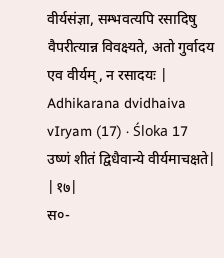वीर्यसंज्ञा, सम्भवत्यपि रसादिषु वैपरीत्यान्न विवक्ष्यते, अतो गुर्वादय एव वीर्यम्, न रसादयः |
Adhikarana dvidhaiva vIryam (17) · Śloka 17
उष्णं शीतं द्विधैवान्ये वीर्यमाचक्षते|
|१७|
स०-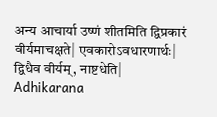अन्य आचार्या उष्णं शीतमिति द्विप्रकारं वीर्यमाचक्षते| एवकारोऽवधारणार्थः| द्विधैव वीर्यम्, नाष्टधेति|
Adhikarana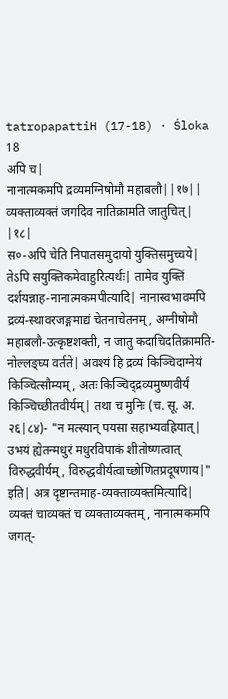tatropapattiH (17-18) · Śloka 18
अपि च|
नानात्मकमपि द्रव्यमग्निषोमौ महाबलौ||१७||
व्यक्ताव्यक्तं जगदिव नातिक्रामति जातुचित्|
|१८|
स०-अपि चेति निपातसमुदायो युक्तिसमुच्चये| तेऽपि सयुक्तिकमेवाहुरित्यर्थः| तामेव युक्तिं दर्शयन्नाह-नानात्मकमपीत्यादि| नानास्वभावमपि द्रव्यं-स्थावरजङ्गमाद्यं चेतनाचेतनम्, अग्नीषोमौ महाबलौ-उत्कृष्टशक्ती, न जातु कदाचिदतिक्रामति-नोल्लङ्घ्य वर्तते| अवश्यं हि द्रव्यं किञ्चिदाग्नेयं किञ्चित्सौम्यम्, अतः किञ्चिद्द्रव्यमुष्णवीर्यं किञ्चिच्छीतवीर्यम्| तथा च मुनिः (च. सू. अ. २६|८४)- "न मत्स्यान् पयसा सहाभ्यवह्रियात्| उभयं ह्येतन्मधुरं मधुरविपाकं शीतोष्णत्वात् विरुद्धवीर्यम्, विरुद्धवीर्यत्वाच्छोणितप्रदूषणाय|" इति| अत्र दृष्टान्तमाह-व्यक्ताव्यक्तमित्यादि| व्यक्तं चाव्यक्तं च व्यक्ताव्यक्तम्, नानात्मकमपि जगत्-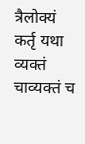त्रैलोक्यं कर्तृ यथा व्यक्तं चाव्यक्तं च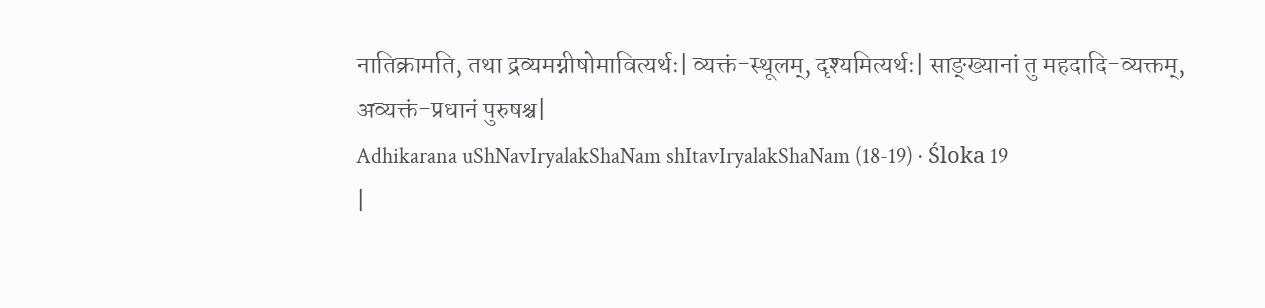नातिक्रामति, तथा द्रव्यमग्नीषोमावित्यर्थः| व्यक्तं-स्थूलम्, दृश्यमित्यर्थः| साङ्ख्यानां तु महदादि-व्यक्तम्, अव्यक्तं-प्रधानं पुरुषश्च|
Adhikarana uShNavIryalakShaNam shItavIryalakShaNam (18-19) · Śloka 19
|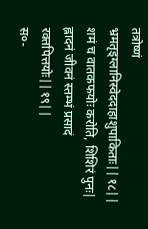तत्रोष्णं भ्रमतृड्ग्लानिस्वेददाहाशुपाकिताः||१८||
शमं च वातकफयोः करोति, शिशिरं पुनः|
ह्लादनं जीवनं स्तम्भं प्रसादं रक्तपित्तयोः||१९||
स०-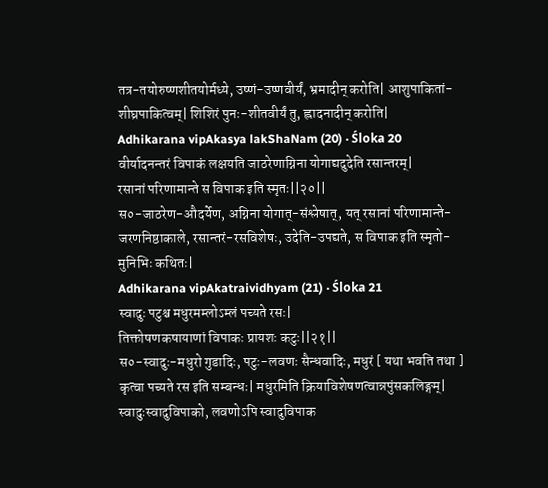तत्र-तयोरुष्णशीतयोर्मध्ये, उष्णं-उष्णवीर्यं, भ्रमादीन् करोति| आशुपाकितां-शीघ्रपाकित्वम्| शिशिरं पुनः-शीतवीर्यं तु, ह्लादनादीन् करोति|
Adhikarana vipAkasya lakShaNam (20) · Śloka 20
वीर्यादनन्तरं विपाकं लक्षयति जाठरेणाग्निना योगाद्यदुदेति रसान्तरम्|
रसानां परिणामान्ते स विपाक इति स्मृतः||२०||
स०-जाठरेण-औदर्येण, अग्निना योगात्-संश्लेषात्, यत् रसानां परिणामान्ते-जरणनिष्ठाकाले, रसान्तरं-रसविशेषः, उदेति-उपद्यते, स विपाक इति स्मृतो-मुनिभिः कथितः|
Adhikarana vipAkatraividhyam (21) · Śloka 21
स्वादुः पटुश्च मधुरमम्लोऽम्लं पच्यते रसः|
तिक्तोषणकषायाणां विपाकः प्रायशः कटुः||२१||
स०-स्वादुः-मधुरो गुडादिः, पटुः-लवणः सैन्धवादिः, मधुरं [ यथा भवति तथा ] कृत्वा पच्यते रस इति सम्बन्धः| मधुरमिति क्रियाविशेषणत्वान्नपुंसकलिङ्गम्| स्वादुःस्वादुविपाको, लवणोऽपि स्वादुविपाक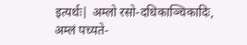इत्यर्थः| अम्लो रसो-दधिकाञ्चिकादिः, अम्लं पच्यते-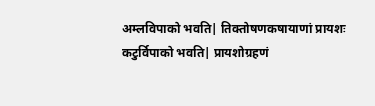अम्लविपाको भवति| तिक्तोषणकषायाणां प्रायशः कटुर्विपाको भवति| प्रायशोग्रहणं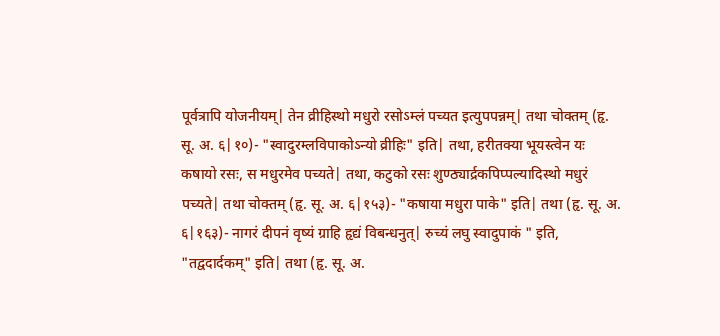पूर्वत्रापि योजनीयम्| तेन व्रीहिस्थो मधुरो रसोऽम्लं पच्यत इत्युपपन्नम्| तथा चोक्तम् (हृ. सू. अ. ६|१०)- "स्वादुरम्लविपाकोऽन्यो व्रीहिः" इति| तथा, हरीतक्या भूयस्त्वेन यः कषायो रसः, स मधुरमेव पच्यते| तथा, कटुको रसः शुण्ठ्यार्द्रकपिप्पल्यादिस्थो मधुरं पच्यते| तथा चोक्तम् (हृ. सू. अ. ६|१५३)- "कषाया मधुरा पाके" इति| तथा (हृ. सू. अ. ६|१६३)- नागरं दीपनं वृष्यं ग्राहि हृद्यं विबन्धनुत्| रुच्यं लघु स्वादुपाकं " इति, "तद्वदार्दकम्" इति| तथा (हृ. सू. अ.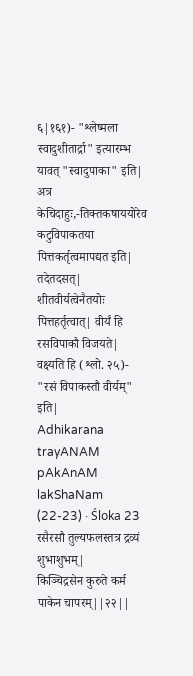६|१६१)- "श्लेष्मला स्वादुशीतार्द्रा" इत्यारम्भ यावत् "स्वादुपाका" इति| अत्र केचिदाहुः,-तिक्तकषाययोरेव कटुविपाकतया पित्तकर्तृत्वमापद्यत इति| तदेतदसत्| शीतवीर्यत्वेनैतयोः पित्तहर्तृत्वात्| वीर्यं हि रसविपाकौ विजयते| वक्ष्यति हि (श्लो. २५)- "रसं विपाकस्तौ वीर्यम्" इति|
Adhikarana trayANAM pAkAnAM lakShaNam (22-23) · Śloka 23
रसैरसौ तुल्यफलस्तत्र द्रव्यं शुभाशुभम्|
किञ्चिद्रसेन कुरुते कर्म पाकेन चापरम्||२२||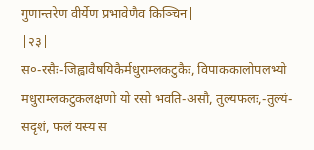गुणान्तरेण वीर्येण प्रभावेणैव किञ्चिन|
|२३|
स०-रसैः-जिह्वावैषयिकैर्मधुराम्लकटुकैः, विपाककालोपलभ्यो मधुराम्लकटुकलक्षणो यो रसो भवति-असौ, तुल्यफलः,-तुल्यं-सदृशं, फलं यस्य स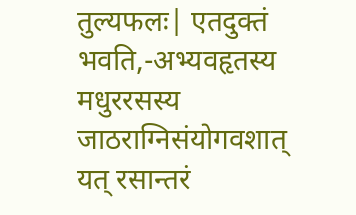तुल्यफलः| एतदुक्तं भवति,-अभ्यवहृतस्य मधुररसस्य जाठराग्निसंयोगवशात् यत् रसान्तरं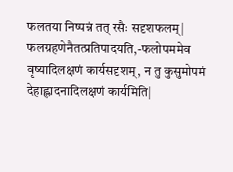फलतया निष्पन्नं तत् रसैः सदृशफलम्| फलग्रहणेनैतत्प्रतिपादयति,-फलोपममेव वृष्यादिलक्षणं कार्यसदृशम्, न तु कुसुमोपमं देहाह्लादनादिलक्षणं कार्यमिति|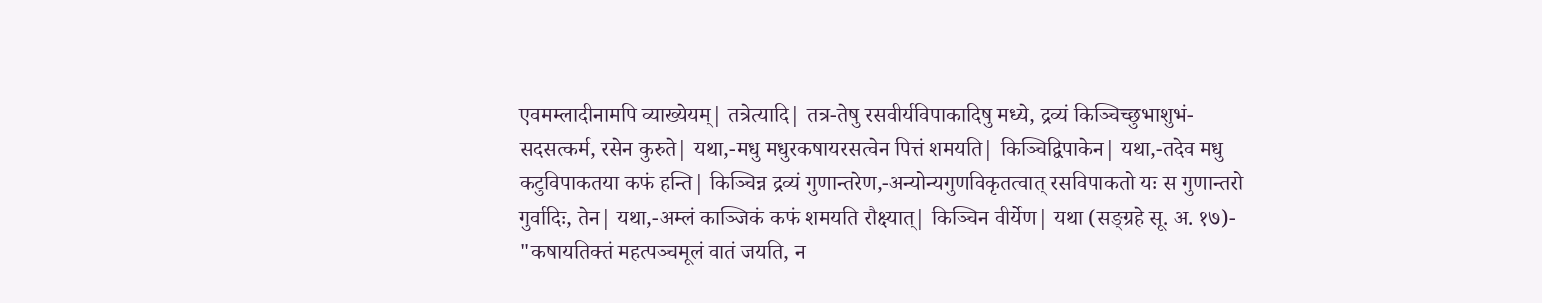एवमम्लादीनामपि व्याख्येयम्| तत्रेत्यादि| तत्र-तेषु रसवीर्यविपाकादिषु मध्ये, द्रव्यं किञ्चिच्छुभाशुभं-सदसत्कर्म, रसेन कुरुते| यथा,-मधु मधुरकषायरसत्वेन पित्तं शमयति| किञ्चिद्विपाकेन| यथा,-तदेव मधु कटुविपाकतया कफं हन्ति| किञ्चिन्न द्रव्यं गुणान्तरेण,-अन्योन्यगुणविकृतत्वात् रसविपाकतो यः स गुणान्तरो गुर्वादिः, तेन| यथा,-अम्लं काञ्जिकं कफं शमयति रौक्ष्यात्| किञ्चिन वीर्येण| यथा (सङ्ग्रहे सू. अ. १७)- "कषायतिक्तं महत्पञ्चमूलं वातं जयति, न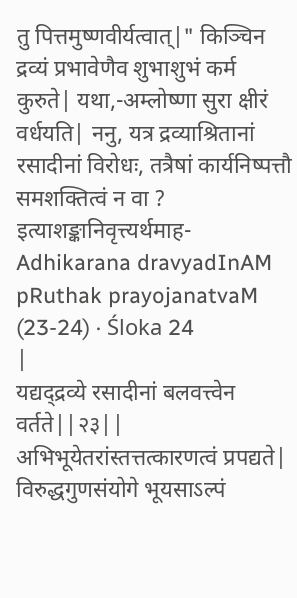तु पित्तमुष्णवीर्यत्वात्|" किञ्चिन द्रव्यं प्रभावेणैव शुभाशुभं कर्म कुरुते| यथा,-अम्लोष्णा सुरा क्षीरं वर्धयति| ननु, यत्र द्रव्याश्रितानां रसादीनां विरोधः, तत्रैषां कार्यनिष्पत्तौ समशक्तित्वं न वा ? इत्याशङ्कानिवृत्त्यर्थमाह-
Adhikarana dravyadInAM pRuthak prayojanatvaM (23-24) · Śloka 24
|
यद्यद्द्रव्ये रसादीनां बलवत्त्वेन वर्तते||२३||
अभिभूयेतरांस्तत्तत्कारणत्वं प्रपद्यते|
विरुद्धगुणसंयोगे भूयसाऽल्पं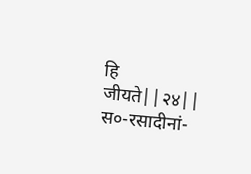हि जीयते||२४||
स०-रसादीनां-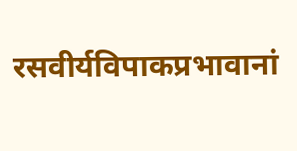रसवीर्यविपाकप्रभावानां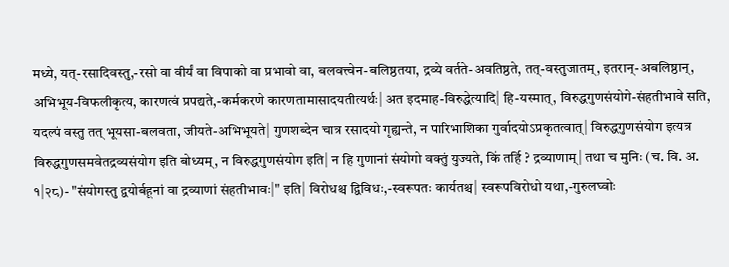मध्ये, यत्-रसादिवस्तु,-रसो वा वीर्यं वा विपाको वा प्रभावो वा, बलवत्त्वेन-बलिष्ठतया, द्रव्ये वर्तते-अवतिष्ठते, तत्-वस्तुजातम्, इतरान्-अबलिष्ठान्, अभिभूय-विफलीकृत्य, कारणत्वं प्रपद्यते,-कर्मकरणे कारणतामासादयतीत्यर्थः| अत इदमाह-विरुद्धेत्यादि| हि-यस्मात्, विरुद्धगुणसंयोगे-संहतीभावे सति, यदल्पं वस्तु तत् भूयसा-बलवता, जीयते-अभिभूयते| गुणशब्देन चात्र रसादयो गृह्यन्ते, न पारिभाशिका गुर्वादयोऽप्रकृतत्वात्| विरुद्धगुणसंयोग इत्यत्र विरुद्धगुणसमवेतद्रव्यसंयोग इति बोध्यम्, न विरुद्धगुणसंयोग इति| न हि गुणानां संयोगो वक्तुं युज्यते, किं तर्हि ? द्रव्याणाम्| तथा च मुनिः (च. वि. अ. १|२८)- "संयोगस्तु द्वयोर्बहूनां वा द्रव्याणां संहतीभावः|" इति| विरोधश्च द्विविधः,-स्वरूपतः कार्यतश्च| स्वरूपविरोधो यथा,-गुरुलघ्वोः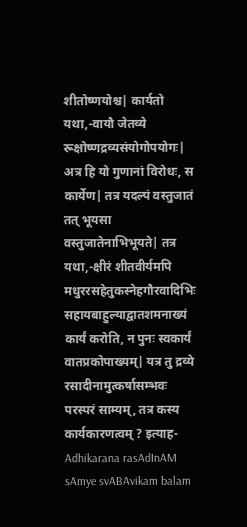शीतोष्णयोश्च| कार्यतो यथा,-वायौ जेतव्ये रूक्षोष्णद्रव्यसंयोगोपयोगः| अत्र हि यो गुणानां विरोधः, स कार्येण| तत्र यदल्पं वस्तुजातं तत् भूयसा वस्तुजातेनाभिभूयते| तत्र यथा,-क्षीरं शीतवीर्यमपि मधुररसहेतुकस्नेहगौरवादिभिः सहायबाहुल्याद्वातशमनाख्यं कार्यं करोति, न पुनः स्वकार्यं वातप्रकोपाख्यम्| यत्र तु द्रव्ये रसादीनामुत्कर्षासम्भवः परस्परं साम्यम्, तत्र कस्य कार्यकारणत्वम् ? इत्याह-
Adhikarana rasAdInAM sAmye svABAvikam balam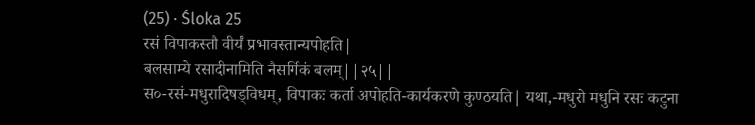(25) · Śloka 25
रसं विपाकस्तौ वीर्यं प्रभावस्तान्यपोहति|
बलसाम्ये रसादीनामिति नैसर्गिकं बलम्||२५||
स०-रसं-मधुरादिषड्विधम्, विपाकः कर्ता अपोहति-कार्यकरणे कुण्ठयति| यथा,-मधुरो मधुनि रसः कटुना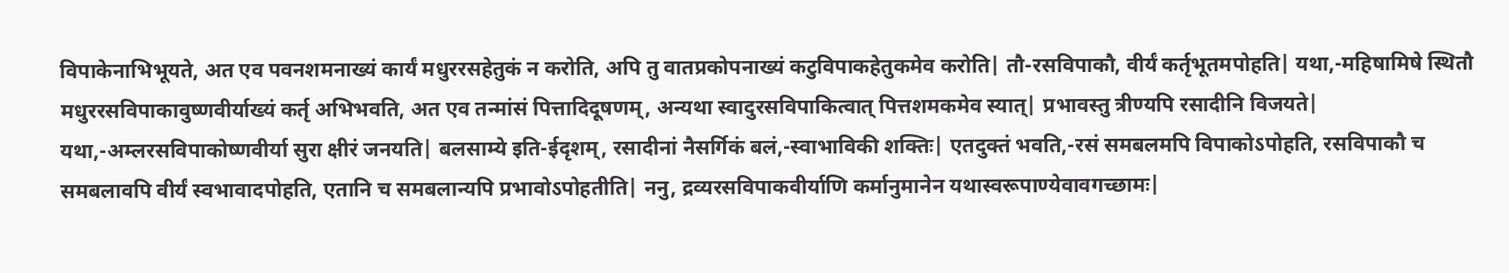विपाकेनाभिभूयते, अत एव पवनशमनाख्यं कार्यं मधुररसहेतुकं न करोति, अपि तु वातप्रकोपनाख्यं कटुविपाकहेतुकमेव करोति| तौ-रसविपाकौ, वीर्यं कर्तृभूतमपोहति| यथा,-महिषामिषे स्थितौ मधुररसविपाकावुष्णवीर्याख्यं कर्तृ अभिभवति, अत एव तन्मांसं पित्तादिदूषणम्, अन्यथा स्वादुरसविपाकित्वात् पित्तशमकमेव स्यात्| प्रभावस्तु त्रीण्यपि रसादीनि विजयते| यथा,-अम्लरसविपाकोष्णवीर्या सुरा क्षीरं जनयति| बलसाम्ये इति-ईदृशम्, रसादीनां नैसर्गिकं बलं,-स्वाभाविकी शक्तिः| एतदुक्तं भवति,-रसं समबलमपि विपाकोऽपोहति, रसविपाकौ च समबलावपि वीर्यं स्वभावादपोहति, एतानि च समबलान्यपि प्रभावोऽपोहतीति| ननु, द्रव्यरसविपाकवीर्याणि कर्मानुमानेन यथास्वरूपाण्येवावगच्छामः|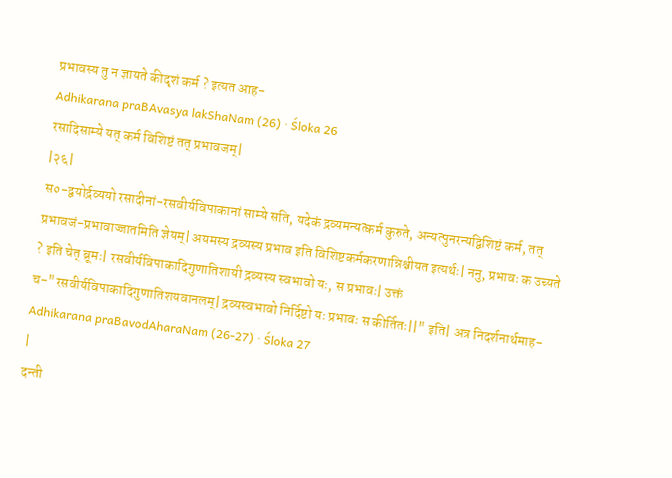प्रभावस्य तु न ज्ञायते कीदृशं कर्म ? इत्यत आह-
Adhikarana praBAvasya lakShaNam (26) · Śloka 26
रसादिसाम्ये यत् कर्म विशिष्टं तत् प्रभावजम्|
|२६|
स०-द्वयोर्द्रव्ययो रसादीनां-रसवीर्यविपाकानां साम्ये सति, यदेकं द्रव्यमन्यत्कर्म कुरुते, अन्यत्पुनरन्यद्विशिष्टं कर्म, तत् प्रभावजं-प्रभावाज्जातमिति ज्ञेयम्| अयमस्य द्रव्यस्य प्रभाव इति विशिष्टकर्मकरणान्निश्चीयत इत्यर्थः| ननु, प्रभावः क उच्यते ? इति चेत् ब्रूमः| रसवीर्यविपाकादिगुणातिशायी द्रव्यस्य स्वभावो यः, स प्रभावः| उक्तं च-"रसवीर्यविपाकादिगुणातिशयवानलम्| द्रव्यस्वभावो निर्दिष्टो यः प्रभावः स कीर्तितः||" इति| अत्र निदर्शनार्थमाह-
Adhikarana praBavodAharaNam (26-27) · Śloka 27
|
दन्ती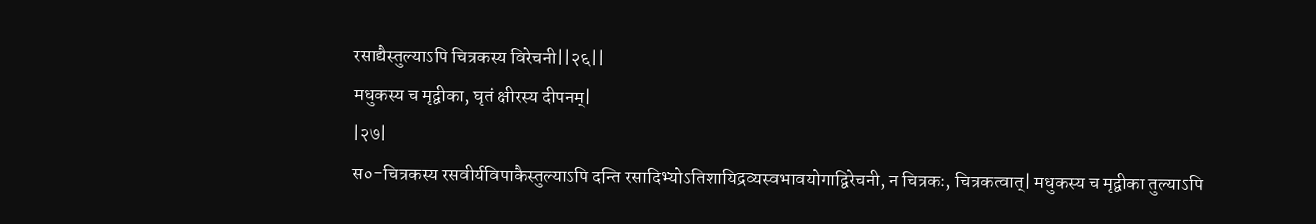रसाद्यैस्तुल्याऽपि चित्रकस्य विरेचनी||२६||
मधुकस्य च मृद्वीका, घृतं क्षीरस्य दीपनम्|
|२७|
स०-चित्रकस्य रसवीर्यविपाकैस्तुल्याऽपि दन्ति रसादिभ्योऽतिशायिद्रव्यस्वभावयोगाद्विरेचनी, न चित्रकः, चित्रकत्वात्| मधुकस्य च मृद्वीका तुल्याऽपि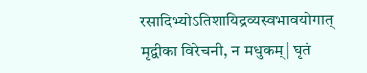रसादिभ्योऽतिशायिद्रव्यस्वभावयोगात् मृद्वीका विरेचनी, न मधुकम्| घृतं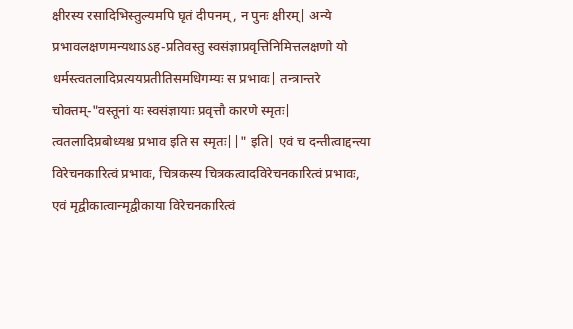क्षीरस्य रसादिभिस्तुल्यमपि घृतं दीपनम्, न पुनः क्षीरम्| अन्ये प्रभावलक्षणमन्यथाऽऽह-प्रतिवस्तु स्वसंज्ञाप्रवृत्तिनिमित्तलक्षणो यो धर्मस्त्वतलादिप्रत्ययप्रतीतिसमधिगम्यः स प्रभावः| तन्त्रान्तरे चोक्तम्-"वस्तूनां यः स्वसंज्ञायाः प्रवृत्तौ कारणे स्मृतः| त्वतलादिप्रबोध्यश्च प्रभाव इति स स्मृतः||" इति| एवं च दन्तीत्वाद्दन्त्या विरेचनकारित्वं प्रभावः, चित्रकस्य चित्रकत्वादविरेचनकारित्वं प्रभावः, एवं मृद्वीकात्वान्मृद्वीकाया विरेचनकारित्वं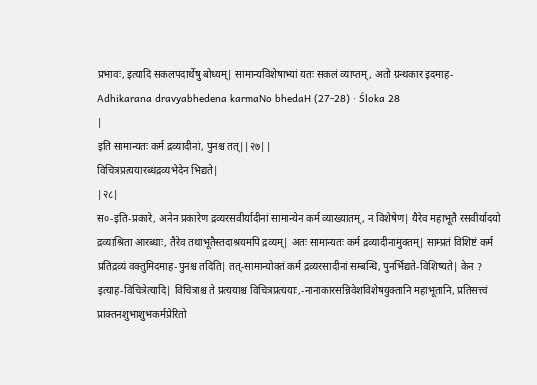प्रभावः, इत्यादि सकलपदार्थेषु बोध्यम्| सामान्यविशेषाभ्यां यतः सकलं व्याप्तम्, अतो ग्रन्थकार इदमाह-
Adhikarana dravyabhedena karmaNo bhedaH (27-28) · Śloka 28
|
इति सामान्यतः कर्म द्रव्यादीनां, पुनश्च तत्||२७||
विचित्रप्रत्ययारब्धद्रव्यभेदेन भिद्यते|
|२८|
स०-इति-प्रकारे, अनेन प्रकारेण द्रव्यरसवीर्यादीनां सामान्येन कर्म व्याख्यातम्, न विशेषेण| यैरेव महाभूतै रसवीर्यादयो द्रव्याश्रिता आरब्धाः, तैरेव तथाभूतैस्तदाश्रयमपि द्रव्यम्| अतः सामान्यतः कर्म द्रव्यादीनामुक्तम्| साम्प्रतं विशिष्टं कर्म प्रतिद्रव्यं वक्तुमिदमाह-पुनश्च तदिति| तत्-सामान्योक्तं कर्म द्रव्यरसादीनां सम्बन्धि, पुनर्भिद्यते-विशिष्यते| केन ? इत्याह-विचित्रेत्यादि| विचित्राश्च ते प्रत्ययाश्च विचित्रप्रत्ययाः,-नानाकारसन्निवेशविशेषयुक्तानि महाभूतानि, प्रतिसत्त्वं प्राक्तनशुभाशुभकर्मप्रेरितो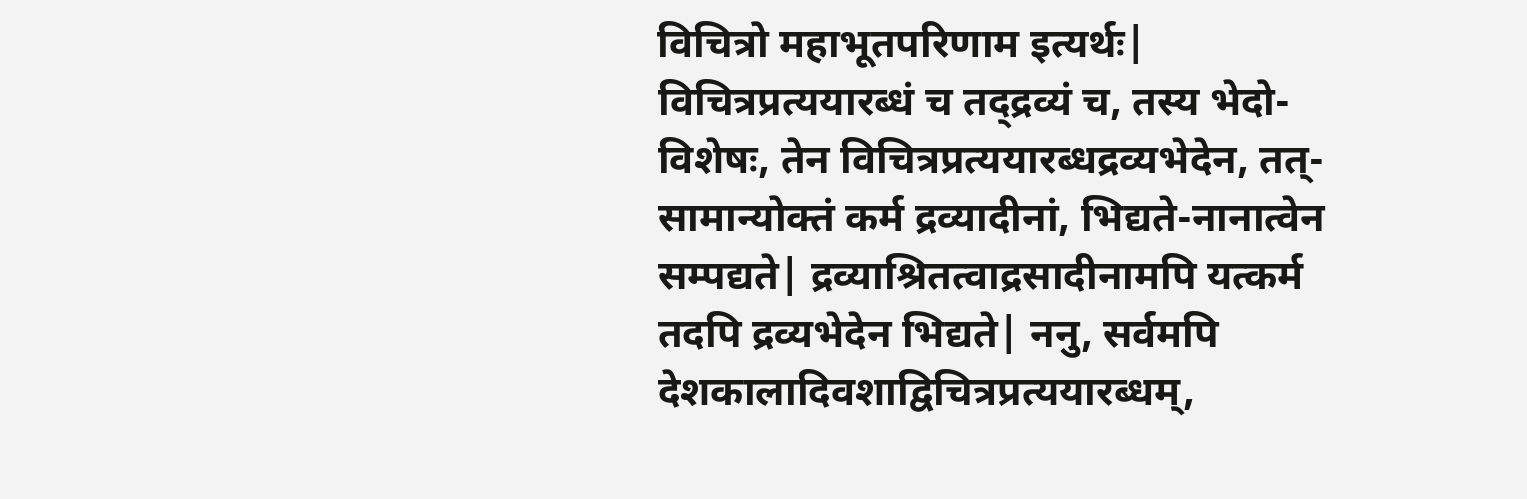विचित्रो महाभूतपरिणाम इत्यर्थः| विचित्रप्रत्ययारब्धं च तद्द्रव्यं च, तस्य भेदो-विशेषः, तेन विचित्रप्रत्ययारब्धद्रव्यभेदेन, तत्-सामान्योक्तं कर्म द्रव्यादीनां, भिद्यते-नानात्वेन सम्पद्यते| द्रव्याश्रितत्वाद्रसादीनामपि यत्कर्म तदपि द्रव्यभेदेन भिद्यते| ननु, सर्वमपि देशकालादिवशाद्विचित्रप्रत्ययारब्धम्,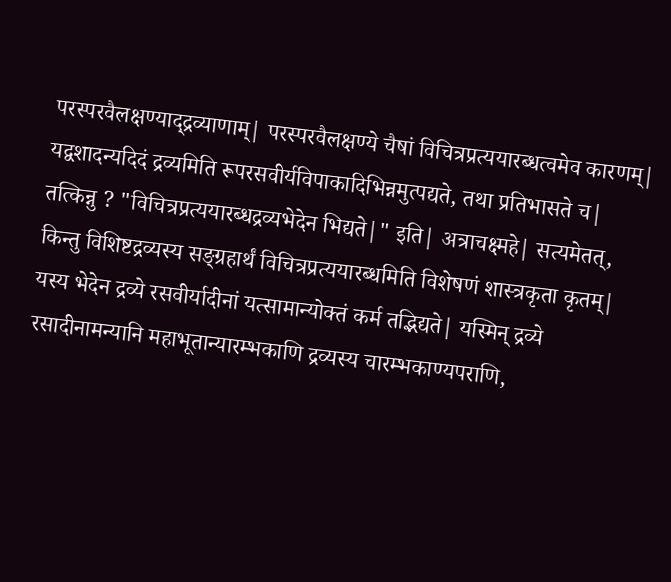परस्परवैलक्षण्याद्द्रव्याणाम्| परस्परवैलक्षण्ये चैषां विचित्रप्रत्ययारब्धत्वमेव कारणम्| यद्वशादन्यदिदं द्रव्यमिति रूपरसवीर्यविपाकादिभिन्नमुत्पद्यते, तथा प्रतिभासते च| तत्किन्नु ? "विचित्रप्रत्ययारब्धद्रव्यभेदेन भिद्यते|" इति| अत्राचक्ष्महे| सत्यमेतत्, किन्तु विशिष्टद्रव्यस्य सङ्ग्रहार्थं विचित्रप्रत्ययारब्धमिति विशेषणं शास्त्रकृता कृतम्| यस्य भेदेन द्रव्ये रसवीर्यादीनां यत्सामान्योक्तं कर्म तद्भिद्यते| यस्मिन् द्रव्ये रसादीनामन्यानि महाभूतान्यारम्भकाणि द्रव्यस्य चारम्भकाण्यपराणि,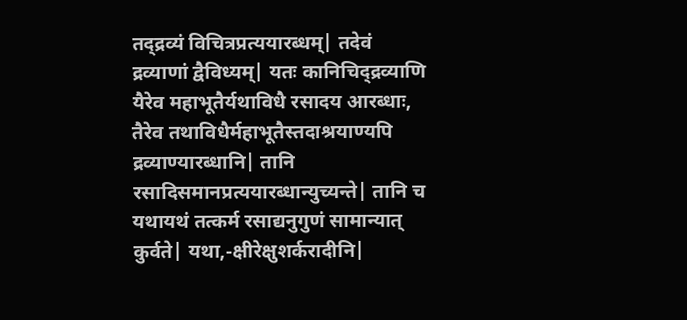तद्द्रव्यं विचित्रप्रत्ययारब्धम्| तदेवं द्रव्याणां द्वैविध्यम्| यतः कानिचिद्द्रव्याणि यैरेव महाभूतैर्यथाविधै रसादय आरब्धाः, तैरेव तथाविधैर्महाभूतैस्तदाश्रयाण्यपि द्रव्याण्यारब्धानि| तानि रसादिसमानप्रत्ययारब्धान्युच्यन्ते| तानि च यथायथं तत्कर्म रसाद्यनुगुणं सामान्यात् कुर्वते| यथा,-क्षीरेक्षुशर्करादीनि|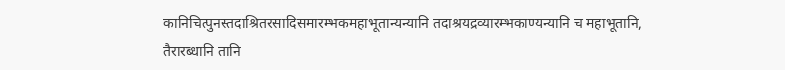कानिचित्पुनस्तदाश्रितरसादिसमारम्भकमहाभूतान्यन्यानि तदाश्रयद्रव्यारम्भकाण्यन्यानि च महाभूतानि, तैरारब्धानि तानि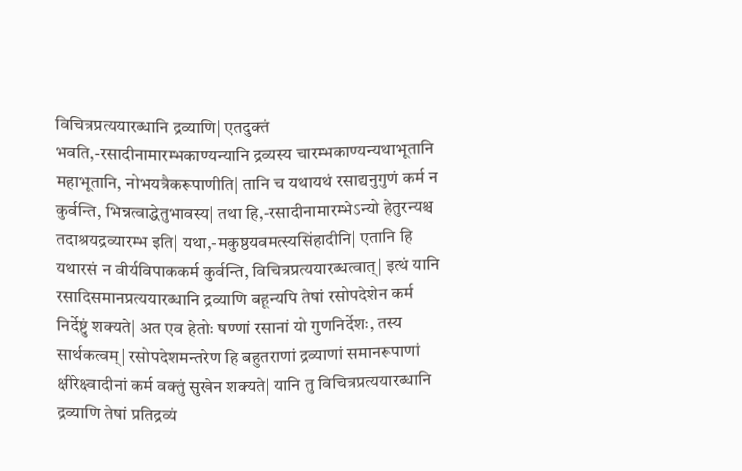विचित्रप्रत्ययारब्धानि द्रव्याणि| एतदुक्तं भवति,-रसादीनामारम्भकाण्यन्यानि द्रव्यस्य चारम्भकाण्यन्यथाभूतानि महाभूतानि, नोभयत्रैकरूपाणीति| तानि च यथायथं रसाद्यनुगुणं कर्म न कुर्वन्ति, भिन्नत्वाद्धेतुभावस्य| तथा हि,-रसादीनामारम्भेऽन्यो हेतुरन्यश्च तदाश्रयद्रव्यारम्भ इति| यथा,-मकुष्ठयवमत्स्यसिंहादीनि| एतानि हि यथारसं न वीर्यविपाककर्म कुर्वन्ति, विचित्रप्रत्ययारब्धत्वात्| इत्थं यानि रसादिसमानप्रत्ययारब्धानि द्रव्याणि बहून्यपि तेषां रसोपदेशेन कर्म निर्देष्टुं शक्यते| अत एव हेतोः षण्णां रसानां यो गुणनिर्देशः, तस्य सार्थकत्वम्| रसोपदेशमन्तरेण हि बहुतराणां द्रव्याणां समानरूपाणां क्षीरेक्ष्वादीनां कर्म वक्तुं सुखेन शक्यते| यानि तु विचित्रप्रत्ययारब्धानि द्रव्याणि तेषां प्रतिद्रव्यं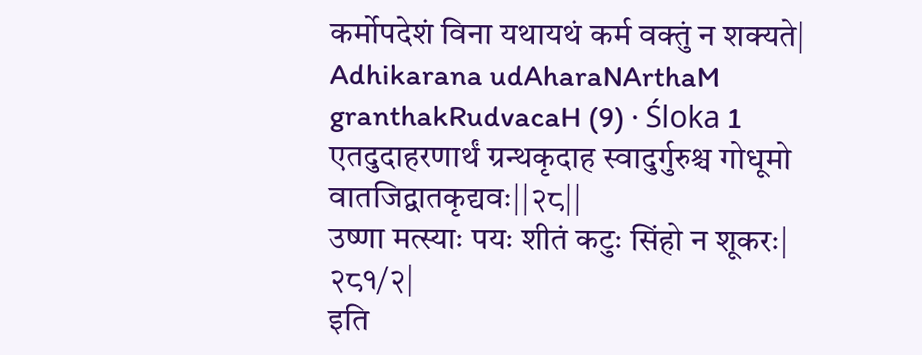कर्मोपदेशं विना यथायथं कर्म वक्तुं न शक्यते|
Adhikarana udAharaNArthaM granthakRudvacaH (9) · Śloka 1
एतदुदाहरणार्थं ग्रन्थकृदाह स्वादुर्गुरुश्च गोधूमो वातजिद्वातकृद्यवः||२८||
उष्णा मत्स्याः पयः शीतं कटुः सिंहो न शूकरः|
२८१/२|
इति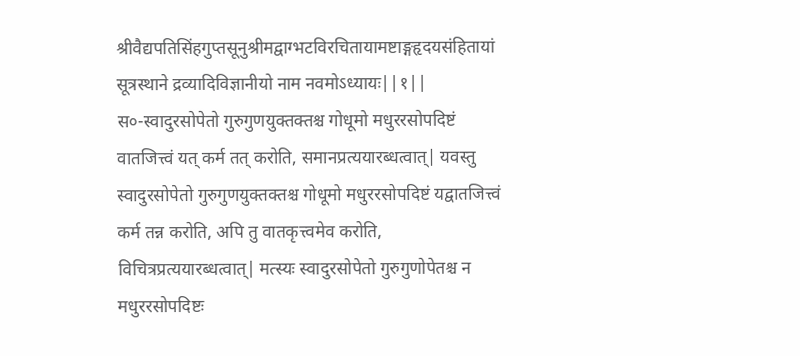श्रीवैद्यपतिसिंहगुप्तसूनुश्रीमद्वाग्भटविरचितायामष्टाङ्गहृदयसंहितायां सूत्रस्थाने द्रव्यादिविज्ञानीयो नाम नवमोऽध्यायः||१||
स०-स्वादुरसोपेतो गुरुगुणयुक्तक्तश्च गोधूमो मधुररसोपदिष्टं वातजित्त्वं यत् कर्म तत् करोति, समानप्रत्ययारब्धत्वात्| यवस्तु स्वादुरसोपेतो गुरुगुणयुक्तक्तश्च गोधूमो मधुररसोपदिष्टं यद्वातजित्त्वं कर्म तन्न करोति, अपि तु वातकृत्त्वमेव करोति, विचित्रप्रत्ययारब्धत्वात्| मत्स्यः स्वादुरसोपेतो गुरुगुणोपेतश्च न मधुररसोपदिष्टः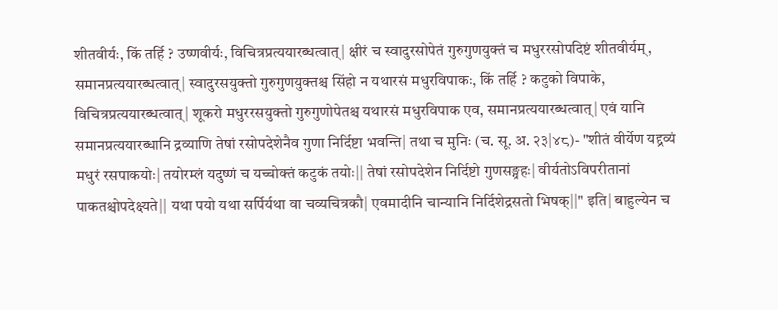शीतवीर्यः, किं तर्हि ? उष्णवीर्यः, विचित्रप्रत्ययारब्धत्वात्| क्षीरं च स्वादुरसोपेतं गुरुगुणयुक्तं च मधुररसोपदिष्टं शीतवीर्यम्, समानप्रत्ययारब्धत्वात्| स्वादुरसयुक्तो गुरुगुणयुक्तश्च सिंहो न यथारसं मधुरविपाकः, किं तर्हि ? कटुको विपाके, विचित्रप्रत्ययारब्धत्वात्| शूकरो मधुररसयुक्तो गुरुगुणोपेतश्च यथारसं मधुरविपाक एव, समानप्रत्ययारब्धत्वात्| एवं यानि समानप्रत्ययारब्धानि द्रव्याणि तेषां रसोपदेशेनैव गुणा निर्दिष्टा भवन्ति| तथा च मुनिः (च. सू. अ. २३|४८)- "शीतं वीर्येण यद्द्रव्यं मधुरं रसपाकयोः| तयोरम्लं यदुष्णं च यच्चोक्तं कटुकं तयोः|| तेषां रसोपदेशेन निर्दिष्टो गुणसङ्ग्रहः| वीर्यतोऽविपरीतानां पाकतश्चोपदेक्ष्यते|| यथा पयो यथा सर्पिर्यथा वा चव्यचित्रकौ| एवमादीनि चान्यानि निर्दिशेद्रसतो भिषक्||" इति| बाहुल्येन च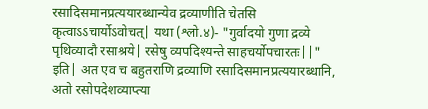रसादिसमानप्रत्ययारब्धान्येव द्रव्याणीति चेतसि कृत्वाऽऽचार्योऽवोचत्| यथा (श्लो.४)- "गुर्वादयो गुणा द्रव्ये पृथिव्यादौ रसाश्रये| रसेषु व्यपदिश्यन्ते साहचर्योपचारतः||" इति| अत एव च बहुतराणि द्रव्याणि रसादिसमानप्रत्ययारब्धानि, अतो रसोपदेशव्याप्त्या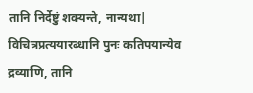तानि निर्देष्टुं शक्यन्ते, नान्यथा| विचित्रप्रत्ययारब्धानि पुनः कतिपयान्येव द्रव्याणि, तानि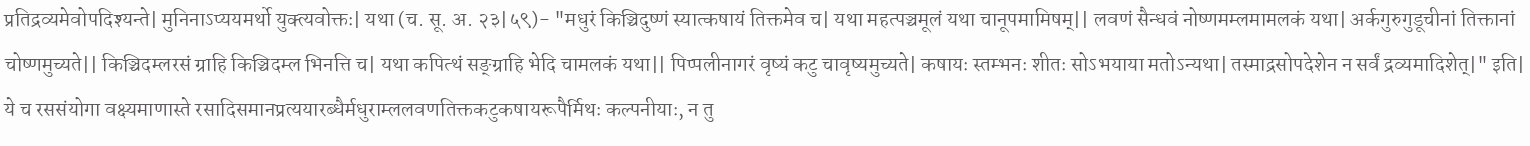प्रतिद्रव्यमेवोपदिश्यन्ते| मुनिनाऽप्ययमर्थो युक्त्यवोक्तः| यथा (च. सू. अ. २३|५९)- "मधुरं किञ्चिदुष्णं स्यात्कषायं तिक्तमेव च| यथा महत्पञ्चमूलं यथा चानूपमामिषम्|| लवणं सैन्धवं नोष्णमम्लमामलकं यथा| अर्कगुरुगुडूचीनां तिक्तानां चोष्णमुच्यते|| किञ्चिदम्लरसं ग्राहि किञ्चिदम्ल भिनत्ति च| यथा कपित्थं सङ्ग्राहि भेदि चामलकं यथा|| पिप्पलीनागरं वृष्यं कटु चावृष्यमुच्यते| कषायः स्तम्भनः शीतः सोऽभयाया मतोऽन्यथा| तस्माद्रसोपदेशेन न सर्वं द्रव्यमादिशेत्|" इति| ये च रससंयोगा वक्ष्यमाणास्ते रसादिसमानप्रत्ययारब्धैर्मधुराम्ललवणतिक्तकटुकषायरूपैर्मिथः कल्पनीयाः, न तु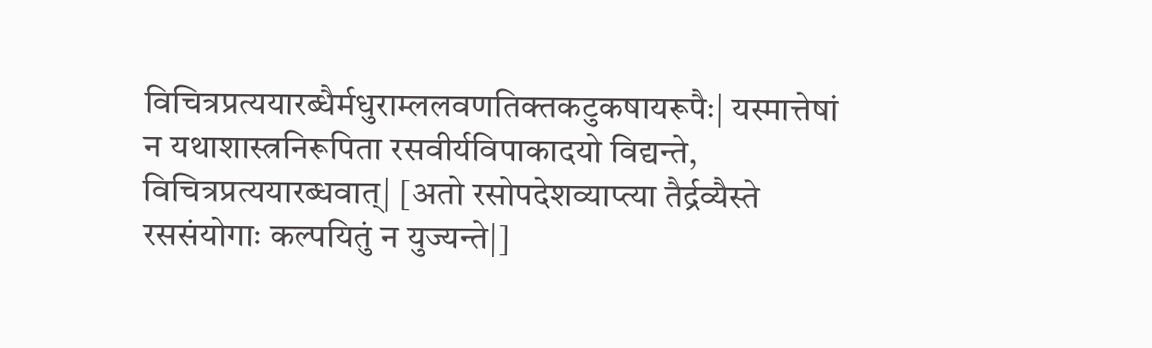विचित्रप्रत्ययारब्धैर्मधुराम्ललवणतिक्तकटुकषायरूपैः| यस्मात्तेषां न यथाशास्त्रनिरूपिता रसवीर्यविपाकादयो विद्यन्ते, विचित्रप्रत्ययारब्धवात्| [अतो रसोपदेशव्याप्त्या तैर्द्रव्यैस्ते रससंयोगाः कल्पयितुं न युज्यन्ते|]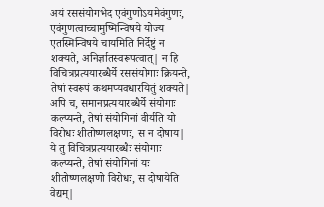अयं रससंयोगभेद एवंगुणोऽयमेवंगुणः, एवंगुणत्वाच्चामुष्मिन्विषये योज्य एतस्मिन्विषये चायमिति निर्देष्टुं न शक्यते, अनिर्ज्ञातस्वरूपत्वात्| न हि विचित्रप्रत्ययारब्धैर्ये रससंयोगाः क्रियन्ते, तेषां स्वरूपं कथमप्यवधारयितुं शक्यते| अपि च, समानप्रत्ययारब्धैर्ये संयोगाः कल्प्यन्ते, तेषां संयोगिनां वीर्यति यो विरोधः शीतोष्णलक्षणः, स न दोषाय| ये तु विचित्रप्रत्ययारब्धैः संयोगाः कल्प्यन्ते, तेषां संयोगिनां यः शीतोष्णलक्षणो विरोधः, स दोषायेति वेद्यम्|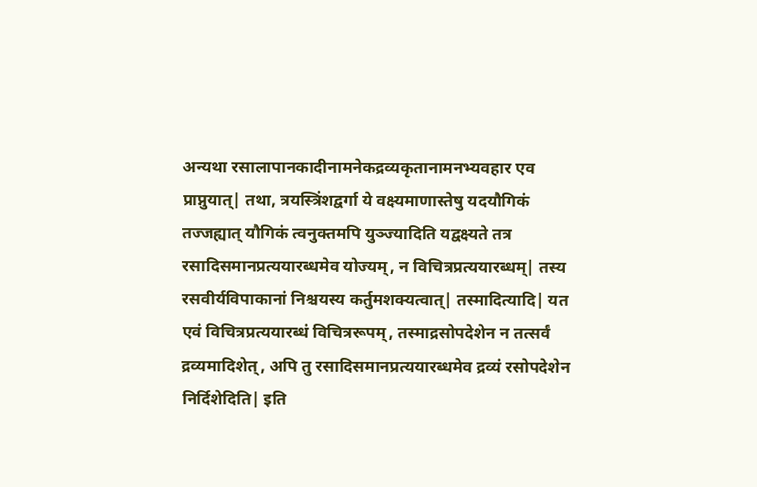अन्यथा रसालापानकादीनामनेकद्रव्यकृतानामनभ्यवहार एव प्राप्नुयात्| तथा, त्रयस्त्रिंशद्वर्गा ये वक्ष्यमाणास्तेषु यदयौगिकं तज्जह्यात् यौगिकं त्वनुक्तमपि युञ्ज्यादिति यद्वक्ष्यते तत्र रसादिसमानप्रत्ययारब्धमेव योज्यम्, न विचित्रप्रत्ययारब्धम्| तस्य रसवीर्यविपाकानां निश्चयस्य कर्तुमशक्यत्वात्| तस्मादित्यादि| यत एवं विचित्रप्रत्ययारब्धं विचित्ररूपम्, तस्माद्रसोपदेशेन न तत्सर्वं द्रव्यमादिशेत्, अपि तु रसादिसमानप्रत्ययारब्धमेव द्रव्यं रसोपदेशेन निर्दिशेदिति| इति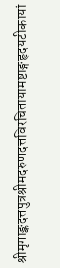श्रीमृगाङ्कदत्तपुत्रश्रीमदरुणदत्तविरचितायामष्टाङ्गहृदयटीकायां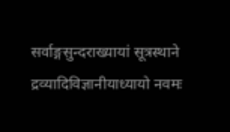सर्वाङ्गसुन्दराख्यायां सूत्रस्थाने द्रव्यादिविज्ञानीयाध्यायो नवमः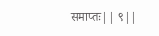समाप्तः|| ९||